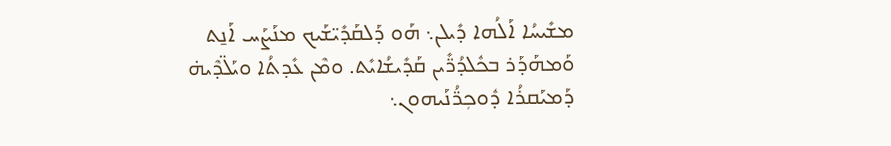ܡܫܺܝܚܳܐ ܐܰܠܳܗܐ ܕܺܝܠܢ܆ ܗܰܘ ܕܰܠܩܰܕܺܝ̈ܫܰܝܟ ܡܢܰܨܰܚ ܐܰܢ̱ܬ ܘܰܡܗܰܕܰܪ ܒܟܽܠܕܳܪ̈ܺܝܢ ܩܰܕܺܝܫܳܐܝܺܬ. ܘܡܶܢ ܥܺܕܬܳܐ ܘܝܰܠ̈ܕܶܝܗ̇ ܕܰܡܝܰܩܪܳܐ ܕܽܘܟܼܪ̈ܳܢܰܝܗܘܢ܆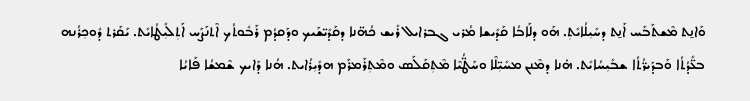ܘܰܐܢ̱ܬ ܡܶܫܬܰܒܰܚ ܐܰܢ̱ܬ ܕܚܺܝܼܠܳܐܝܺܬܼ. ܗܰܘ ܕܠܰܐܒܳܐ ܩܰܕܺܝܫܐ ܡܳܪܝ ܓܒܪܐܝܠ ܪܺܝܫ ܟܳܗ̈ܢܐ ܕܩܰܕܺܝ̈ܫܰܝܟ ܘܕܰܩܕܳܡ ܪܰܒܽܘܬܳܟ ܐܶܬܢܰܨܰܚ ܐܰܬܼܠܺܝܼܛܳܐܝܺܬ. ܝܰܩܰܪܬ ܕܽܘܟܼܪܳܢܗ ܒܥ̈ܺܕܳܬܳܐ ܘܰܒܕܰܝܪ̈ܳܬܳܐ ܫܒܺܝܼܚܳܐܝܺܬ. ܗ̇ܢܐ ܕܡܶܢܢ ܡܚܺܝܼ̈ܠܶܐ ܘܚܰܛ̈ܳܝܶܐ ܡܶܬܼܩܰܠܰܣ ܘܡܶܬܼܪܰܡܪܰܡ ܗܕܺܝܼܪܳܐܝܬ. ܗܳܢܐ ܕܰܐܝܟ ܫܶܡܫܳܐ ܦܰܐܝܳܐ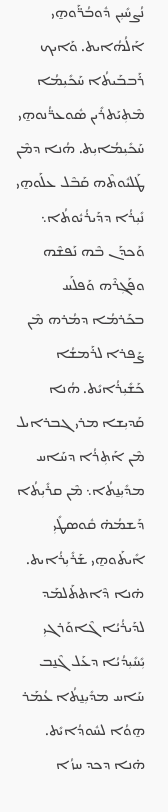ܢܳܨܚܺܝܼܢ ܕܽܘܒܳܪ̈ܰܘܗ̱ܝ ܐܰܠܳܗܳܐܝܬ. ܘܰܐܝܟ ܪܰܒܒܰܝܬܳܐ ܚܰܟܺܝܼܡܳܐ ܡܶܬܼܝܰܬܪܺܝܢ ܣܽܘܥܪ̈ܳܢܘܗ̱ܝ ܚܰܟܺܝܼܡܳܐܝܼܬ. ܗܳܢܐ ܕܡܶܢ ܛܰܠܝܽܘܬܶܗ ܩܰܒܶܠ ܥܠܰܘܗ̱ܝ ܢܺܝܼܪܳܐ ܕܕܰܝܪܳܝܽܘܬܳܐ܆ ܘܰܟܕܰܢ ܒܶܗ ܢܰܦܫܶܗ ܘܦܰܓܼܪܶܗ ܘܰܦܠܰܚ ܒܟܰܪܡܳܐ ܕܡܳܪܗ ܡܶܢ ܨܰܦܪܐ ܠܪܰܡܫܳܐ ܟܰܫܺܝܼܪܳܐܝܺܬ. ܗܳܢܐ ܩܰܕܝܼܫܐ ܡܪܝ ܓܒܪܐܝܠ ܡܶܢ ܐܰܬܼܪܳܐ ܕܚܰܐܚ ܡܕܺܝܼܢ̱ܬܳܐ܆ ܡܶܢ ܩܪܺܝܼܬܳܐ ܕܰܫܡܳܗ̇ ܩܽܘܣܛܺܝܼ ܐܺܝܬܰܘܗ̱ܝ ܫܰܪܺܝܼܪܳܐܝܬ. ܗ̇ܢܐ ܕܶܐܬܬܰܠܡܰܕ ܠܕܰܝܪܳܝܳܐ ܓܶܐܘܰܪܓܝܼ ܝܼܺܚܺܝܼܕܳܝܳܐ ܕܥܰܠ ܓܶܢ̱ܒ ܚܰܐܚ ܡܕܺܝܼܢ̱ܬܳܐ ܥܳܡܰܪ ܗ̱ܘܳܐ ܠܚܽܘܕܳܐܝܺܬ. ܗ̇ܢܐ ܕܟܕ ܚܙܳܐ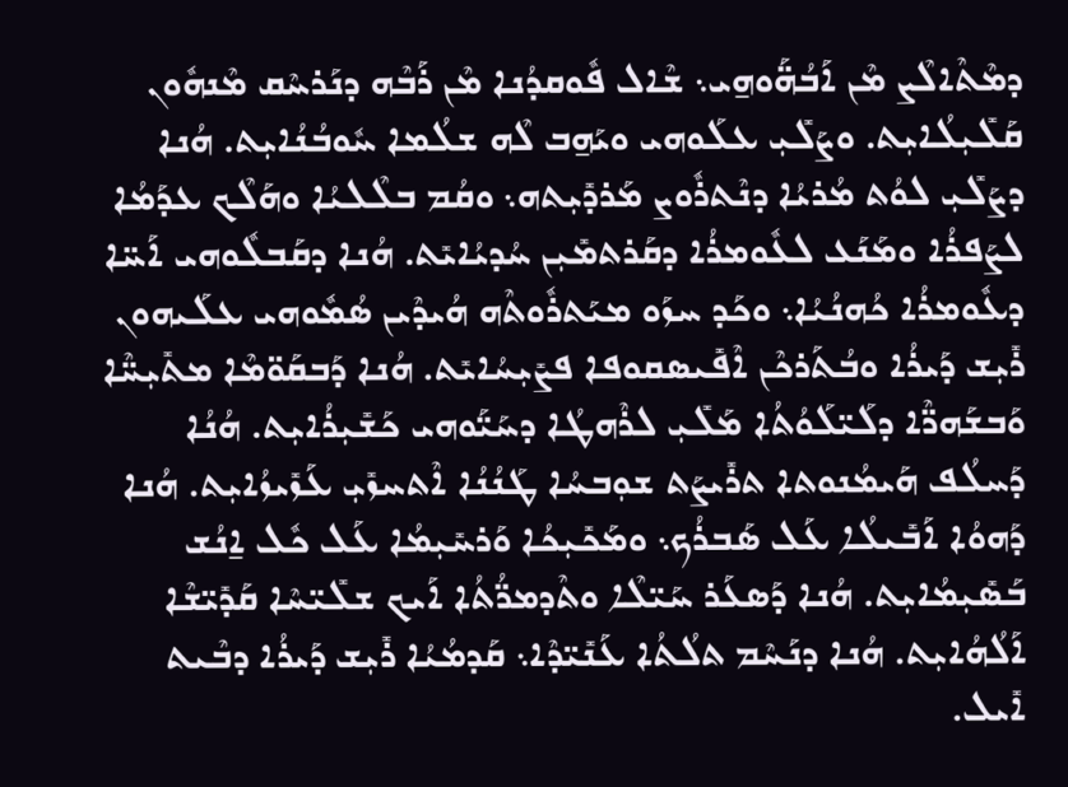ܕܡܶܬܶܐܠܶܨ ܡܶܢ ܐܰܒܳܗ̈ܰܘܗ̱ܝ܆ ܫܶܐܠ ܦܽܘܩܕܳܢܐ ܡܶܢ ܪܰܒܶܗ ܕܢܰܪܚܶܩ ܡܶܢܗܽܘܢ ܩܰܠܺܝܼܠܳܐܝܼܬ. ܘܨܰܠܺܝܼ ܥܠܰܘܗܝ ܘܝܰܗ̱ܒ ܠܶܗ ܫܠܳܡܐ ܚܽܘܒܳܢܳܐܝܼܬ. ܗܳܢܐ ܕܨܰܠܺܝܼ ܠܘܳܬ ܡܳܪܝܳܐ ܕܢܶܬܪܽܘܨ ܡܰܪܕܺܝܼܬܗ܆ ܘܩܳܡ ܒܠܶܠܝܳܐ ܘܗܰܠܶܟ ܥܕܰܡܳܐ ܠܨܰܦܪܳܐ ܘܡܰܢܰܥ ܠܥܽܘܡܪܳܐ ܕܩܰܪܬܡܺܝܼܢ ܚܳܕܝܳܐܝܺܬ. ܗܳܢܐ ܕܩܰܒܠܽܘܗܝ ܐܰܚ̈ܐ ܕܥܽܘܡܪܳܐ ܟܳܗܢܳܝܳܐ܆ ܘܟܰܕ ܚܙܰܘ ܡܝܰܬܪܽܘܬܶܗ ܗܳܝܕܶܝܢ ܣܳܡܽܘܗܝ ܥܠܰܝܗܘܢ ܪܺܝܼܫ ܕܰܝܪܳܐ ܘܒܳܬܰܪܟܶܢ ܐܶܦܺܝܣܩܘܦܐ ܦܨܺܝܼܚܳܐܝܺܬ. ܗܳܢܐ ܕܰܒܩܰܘ̈ܡܶܐ ܡܬܺܝܼܚ̈ܶܐ ܘܰܒܫܰܗܪ̈ܶܐ ܕܠܰܝ̈ܠܰܘܳܬܳܐ ܡܰܠܺܝܼ ܠܪܶܗܛܳܐ ܕܚܰܝ̈ܰܘܗܝ ܟܰܫܺܝܼܪܳܐܝܼܬ. ܗܳܢܳܐ ܕܰܚܠܳܦ ܗܰܝܡܳܢܘܬܐ ܬܪܺܝܨܰܬ ܫܘܼܒܚܳܐ ܛܰܢܳܢܳܐ ܐܶܬܚܙܺܝܼ ܥܰܙܺܝܙܳܐܝܼܬ. ܗܳܢܐ ܕܰܗܘܳܐ ܐܰܒܺܝܠܳܐ ܥܰܠ ܣܰܒܪܳܟ܆ ܘܡܰܟܺܝܼܟܳܐ ܘܰܪܚܺܝܼܡܳܐ ܥܰܠ ܟܽܠ ܐ̱ܢܳܫ ܒܰܣܺܝܼܡܳܐܝܼܬ. ܗܳܢܐ ܕܰܣܥܰܪ ܚܰܝ̈ܠܶܐ ܘܬܶܕܡܪ̈ܳܬܳܐ ܐܰܝܟ ܫܠܺܝ̈ܚܶܐ ܩܰܕܺܝ̈ܫܶܐ ܐܰܠܳܗܳܐܝܼܬ. ܗܳܢܐ ܕܢܰܚܶܡ ܬܠܳܬܳܐ ܥܰܢܺܝ̈ܕܶܐ܆ ܩܰܕܡܳܝܳܐ ܪܺܝܼܫ ܕܰܝܪܳܐ ܕܒܶܝܬ ܐܺܝܠ.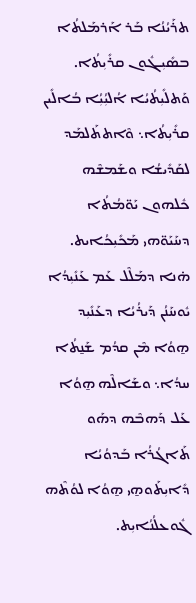ܬܪܰܝܳܢܳܐ ܒܰܪ ܐܰܪܡܰܠܬܳܐ ܒܣܺܝܼܓܽܘܢ ܩܪܺܝܼܬܳܐ. ܘܰܬܠܺܝܼܬܳܝܳܐ ܐܳܠܝܼܳܝܼܳܐ ܒܳܐܠܺܝܢ ܩܪܺܝܼܬܳܐ܆ ܘܶܐܬܬܰܠܡܰܕ ܠܩܰܕܺܝܫܳܐ ܘܫܰܡܫܶܗ ܟܽܠܗܘܢ ܝܰܘ̈ܡܳܬܳܐ ܕܚܰܝܰܘ̈ܗܝ ܡܰܟܺܝܼܟܳܐܝܬ. ܗ̇ܢܐ ܕܡܰܠܶܠ ܥܰܡ ܥܰܢܺܝܼܕܳܐ ܝܽܘܚܰܢܳܢ ܕܰܝܪܳܝܳܐ ܕܥܰܢܺܝܼܕ ܗ̱ܘܳܐ ܡܶܢ ܩܕܳܡ ܫܰܢ̱ܬܳܐ ܚܕܳܐ܆ ܘܫܰܐܠܶܗ ܗ̱ܘܳܐ ܥܰܠ ܕܰܗܒܶܗ ܕܗܰܘ ܬܰܐܓܳܪܳܐ ܒܰܕܘܳܝܳܐ ܕܺܐܝܼܬܰܘܗ̱ܝ ܗ̱ܘܳܐ ܠܘܳܬܶܗ ܓܽܘܥܠܳܢܳܐܝܼܬ.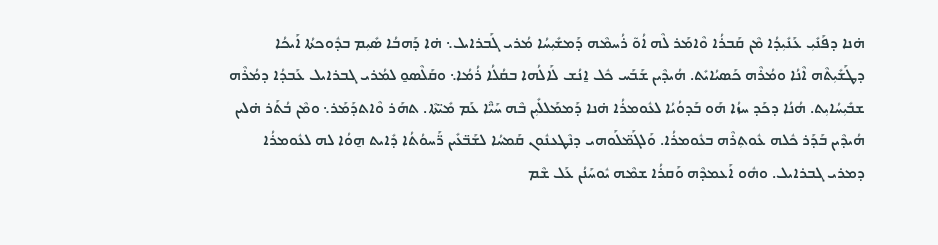ܗ̇ܢܐ ܕܦܰܢܺܝܼ ܥܰܢܺܝܼܕܳܐ ܡܶܢ ܩܰܒܪܳܐ ܘܶܐܡܰܪ ܠܶܗ ܐܳܘ̃ ܪܳܚܡܶܗ ܕܰܡܫܺܝܼܚܳܐ ܡܳܪܝ ܓܰܒܪܐܝܠ܆ ܗ̇ܐ ܕܰܗܒܳܐ ܣܺܝܼܡ ܒܕܽܘܟܬܳܐ ܐܰܝܟܳܐ ܕܛܰܫܺܝܼܬܶܗ ܐܶܢܳܐ ܘܡܳܪܶܗ ܟܰܣܝܳܐܝܺܬ. ܗܳܝܕܶܝܢ ܫܰܒܰܚ ܟܽܠ ܐ̱ܢܳܫ ܠܰܐܠܳܗܐ ܒܩܳܠܳܐ ܪܳܡܳܐ܆ ܘܩܰܠܶܣܘ̱ ܠܡܳܪܝ ܓܒܪܐܝܠ ܥܰܒܕܳܐ ܕܡܳܪܶܗ ܫܒܺܝܼܚܳܐܝܼܬ. ܗܳܢܳܐ ܕܟܰܕ ܚܙܳܐ ܗܰܘ ܒܰܕܘܳܝܳܐ ܠܥܽܘܡܪܳܐ ܗ̇ܢܐ ܕܰܡܡܰܠܠܺܝܼܢ ܒܶܗ ܚܰܝ̈ܶܐ ܥܰܡ ܡܺܝ̈ܬܶܐ. ܬܗܰܪ ܘܶܐܬܕܰܡܰܪ܆ ܘܡܶܢ ܒܳܬܰܪ ܗ̇ܠܝܢ ܗܳܝܕܶܝܢ ܒܰܕܰܪ ܟܽܠܗ ܥܽܘܬܼܪܶܗ ܒܥܽܘܡܪܳܐ. ܘܰܠܓܰܡ̈ܠܰܘܗܝ ܕܢܶܛܥܢܽܘܢ ܩܰܡܚܳܐ ܠܫܰܒ̈ܥܺܝܢ ܪ̈ܰܚܘܳܬܳܐ ܕܺܐܝܬ ܗ̱ܘܳܐ ܠܗ ܠܥܽܘܡܪܳܐ ܕܡܪܝ ܓܒܪܐܝܠ. ܘܗܽܘ ܐܰܥܡܕܶܗ ܘܰܩܪܳܐ ܫܡܶܗ ܝܽܘܚܰܢܳܢ ܥܰܠ ܫܶܡ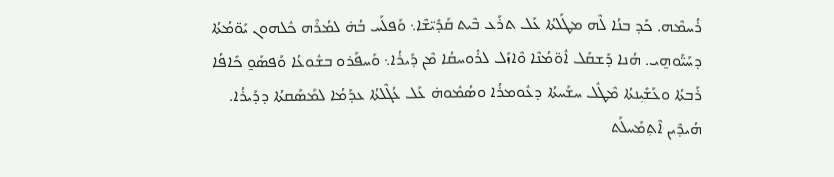ܪܳܚܡܶܗ. ܟܰܕ ܒܢܳܐ ܠܶܗ ܡܛܰܠܬܳܐ ܥܰܠ ܬܪܰܥ ܒܶܝܬ ܩܰܕܺܝ̈ܫܶܐ܆ ܘܰܦܠܰܚ ܒܳܗ̇ ܠܡܳܪܶܗ ܟܽܠܗܘܢ ܝܰܘ̈ܡܳܬܳܐ ܕܚܰܝ̈ܰܘܗ̱ܝ. ܗܳܢܐ ܕܰܫܩܰܠ ܐܽܘ̈ܡܳܢܶܐ ܘܶܐܙܰܠ ܠܪܽܘܚܩܳܐ ܡܶܢ ܕܰܝܪܳܐ܆ ܘܰܚܦܰܪܘ ܒܫܽܘܥܳܐ ܘܰܦܣܰܘ̱ ܟܺܐܦܳܐ ܪܰܒܬܳܐ ܘܥܰܫܺܝܼܢܬܳܐ ܡܶܛܽܠ ܚܫܰܚܬܳܐ ܕܥܽܘܡܪܳܐ ܘܣܳܡܽܘܗ̇ ܥܰܠ ܥܳܓܶܠܬܳܐ ܥܕܰܡܳܐ ܠܡܰܣܰܩܬܳܐ ܕܕܰܝܪܳܐ. ܗܳܝܕܶܝܢ ܐܶܬܼܡܰܚܠܰܬ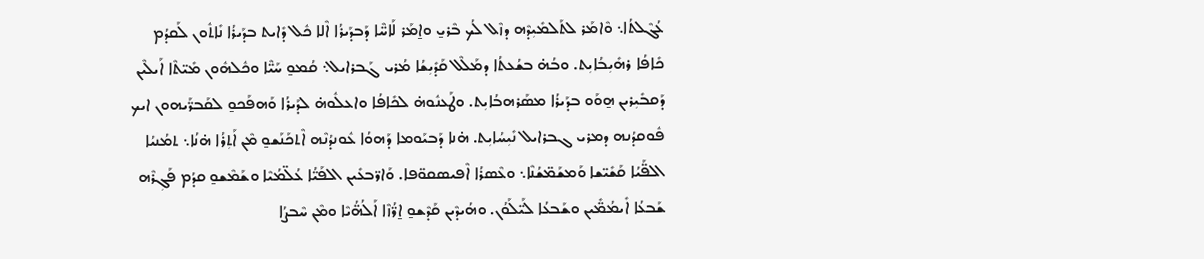ܥܳܓܶܠܬܳܐ܆ ܘܶܐܡܰܪ ܠܬܰܠܡܺܝܼܕܶܗ ܕܙܶܠ ܠܳܟ ܒܶܪܝ̱ ܘܐ̱ܡܰܪ ܠܰܐܚ̈ܶܐ ܕܰܒܕܰܝܪܳܐ ܐܶܠܐ ܟܽܠ ܕܺܐܝܬ ܒܕܰܝܪܳܐ ܢܺܐܬܽܘܢ ܠܰܩܕܳܡ ܟܺܐܦܳܐ ܪܗܺܝܼܒܳܐܝܼܬ. ܘܒܳܗ̇ ܒܫܳܥܬܳܐ ܕܡܰܠܶܠ ܩܰܕܺܝܼܫܳܐ ܡܳܪܝ ܓܰܒܪܐܝܠ܆ ܩܳܡܘ̱ ܚܰܝ̈ܶܐ ܘܟܽܠܗܽܘܢ ܡܺܝ̈ܬܶܐ ܐܰܝܠܶܝܢ ܕܰܩܒܺܝܼܪܝܢ ܗ̱ܘܰܘ ܒܕܰܝܪܳܐ ܡܣܰܪܗܒܳܐܝܼܬ. ܘܛܰܥܢܽܘܗ̇ ܠܟܺܐܦܳܐ ܘܐܥܠܽܘܗ̇ ܠܕܰܝܪܳܐ ܘܰܗܦܰܟܘ̱ ܠܩܰܒܪ̈ܰܝܗܘܢ ܐܝܟ ܦܽܘܩܕܳܢܗ ܕܡܪܝ ܓܒܪܐܝܠ ܢܺܝܼܚܳܐܝܼܬ. ܗ̇ܢܐ ܕܰܒܝܰܘܡܐ ܕܰܗܘܳܐ ܥܽܘܢܕܳܢܶܗ ܐܶܬܟܰܢܰܫܘ̱ ܡܶܢ ܐܰܬܼܪܳܐ ܗ̇ܢܳܐ܆ ܬܡܳܢܝܳܐ ܐܠܦ̈ܰܝܳܐ ܩܰܫܺܝ̈ܫܐ ܘܰܡܫܰܡ̈ܫܳܢܶܐ܆ ܘܥܶܣܪܳܐ ܐܶܦܝܣܩܘ̈ܦܐ. ܘܰܐܪ̈ܒܥܺܝܢ ܐܠܦܰܝ̈ܳܐ ܥܳܠ̈ܡܳܝܶܐ ܘܫܰܡܶܫܘ̱ ܩܕܳܡ ܦܰܓܼܪܶܗ ܫܰܒܥܳܐ ܐܺܝܡܳܡ̈ܺܝܢ ܘܫܰܒܥܳܐ ܠܰܝ̈ܠܰܘܳܢ. ܘܗܳܝܕܶܝܢ ܩܰܕܶܫܘ̱ ܐ̱ܪ̈ܳܙܶܐ ܐܰܠܳܗ̈ܳܝܶܐ ܘܡܶܢ ܚܶܒܨܳܐ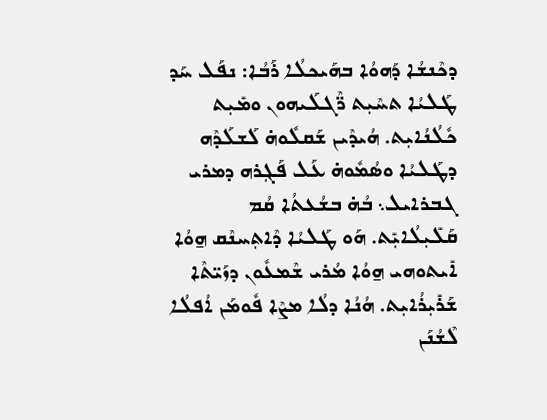ܕܟܶܢܫܳܐ ܕܰܗܘܳܐ ܒܗܰܝܟܠܳܐ ܪܰܒܳܐ: ܢܦܰܠ ܚܰܕ ܛܰܠܝܳܐ ܬܚܶܝܼܬ ܪ̈ܶܓܠܰܝܗܘܢ ܘܡܺܝܼܬ ܟܽܠܳܢܳܐܝܼܬ. ܗܳܝܕܶܝܢ ܫܰܩܠܽܘܗ̇ ܠܰܫܠܰܕܶܗ ܕܛܰܠܝܳܐ ܘܣܳܡܽܘܗ̇ ܥܰܠ ܦܰܓܼܪܗ ܕܡܪܝ ܓܒܪܐܝܠ܆ ܒܳܗ̇ ܒܫܳܥܬܳܐ ܩܳܡ ܩܰܠܺܝܼܠܳܐܝܼܺܬ. ܗܰܘ ܛܰܠܝܳܐ ܕܶܐܬܼܚܢܶܩ ܗ̱ܘܳܐ ܐܺܝܬܘܗܝ ܗ̱ܘܳܐ ܡܳܪܝ ܫܶܡܥܽܘܢ ܕܙܰܝ̈ܬܶܐ ܫܰܪܺܝܼܪܳܐܝܼܬ. ܗܳܢܳܐ ܕܠܳܐ ܡܨܶܐ ܦܽܘܡܰܢ ܐܳܦܠܳܐ ܠܶܫܳܢܰܢ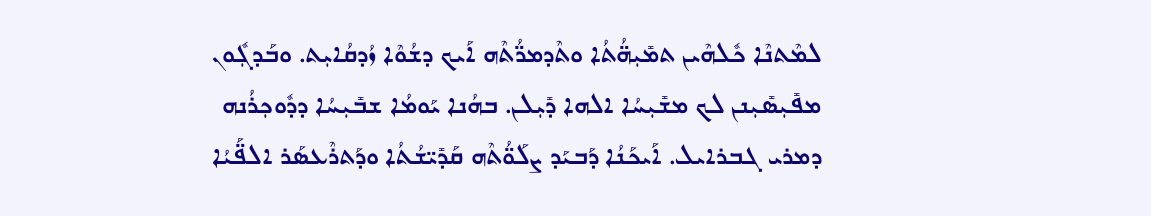ܠܡܶܬܢܶܐ ܟܽܠܗܶܝܢ ܬܡܺܝܼܗ̈ܳܬܳܐ ܘܬܶܕܡܪ̈ܳܬܶܗ ܐܰܝܟ ܕܫܳܘܶܐ ܙܳܕܩܳܐܝܼܬ. ܘܒܰܕܓܼܽܘܢ ܡܦܺܝܼܣܺܝܼܢܢ ܠܟ ܡܫܺܝܼܚܳܐ ܐܠܗܐ ܕܺܝܼܠܢ. ܒܗܳܢܐ ܝܰܘܡܳܐ ܫܒܺܝܼܚܳܐ ܕܕܽܘܟܼܪܳܢܗ ܕܡܪܝ ܓܒܪܐܝܠ. ܐܰܝܟܰܢܳܐ ܕܰܒܝܰܕ ܨܠܰܘ̈ܳܬܶܗ ܩܰܕܺܝ̈ܫܳܬܳܐ ܘܕܰܬܪܶܥܣܰܪ ܐܠܦ̈ܰܝܳܐ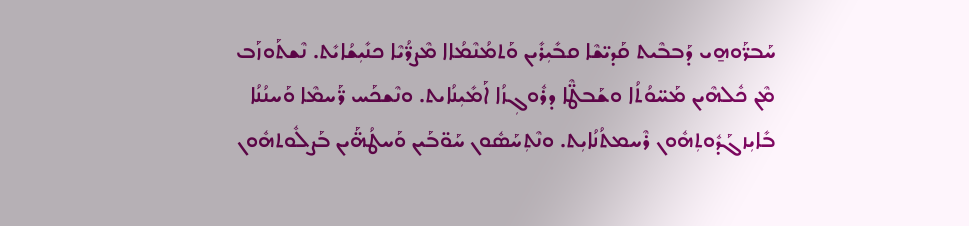ܚܰܒܪ̈ܰܘܗ̱ܝ ܕܰܒܒܶܝܬ ܩܰܕܝ̈ܫܶܐ ܩܒܺܝܼܪܺܝܢ ܘܰܬܡܳܢܶܡܳܐܐ ܡܶܨܪ̈ܳܝܶܐ ܟܢܺܝܼܫܳܐܝܺܬ. ܢܶܫܬܰܘܙܰܒ ܡܶܢ ܟܽܠܗܶܝܢ ܡܰܚ̈ܘܳܬܳܐ ܘܫܰܒܛ̈ܶܐ ܕܪܽܘܓܼܙܳܐ ܐܰܡܺܝܼܢܳܐܝܬ. ܘܢܶܫܟܰܚ ܪ̈ܰܚܡܶܐ ܘܰܚܢܳܢܳܐ ܒܺܐܝܼܙܓܰܕܽܘܬܼܗܽܘܢ ܪܶܚܡܬܳܢܳܐܝܼܬ. ܘܢܶܬܼܚܰܣܽܘܢ ܚܰܘ̈ܒܰܝܢ ܘܰܚܛܳܗ̈ܰܝܢ ܒܰܨܠܽܘܬܗܽܘܢ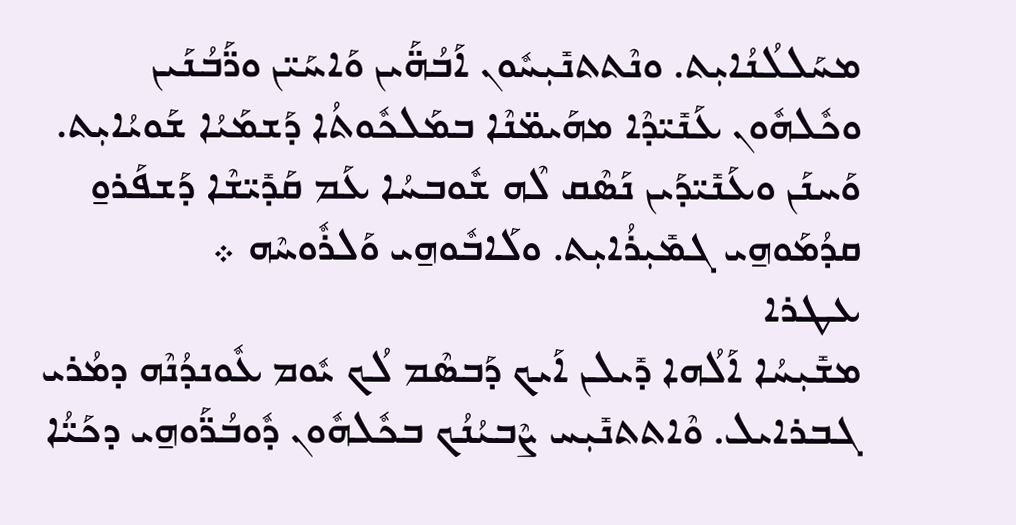ܡܚܰܠܠܳܢܳܐܝܼܬ. ܘܢܶܬܬܢܺܝܼܚܽܘܢ ܐܰܒܳܗ̈ܰܝܢ ܘܰܐܚܰܝ̈ܢ ܘܪ̈ܰܒܳܢܰܝܢ ܘܟܽܠܗܽܘܢ ܥܰܢܺܝ̈ܕܶܐ ܡܗܰܝܡ̈ܢܶܐ ܒܡܰܠܟܽܘܬܳܐ ܕܰܫܡܰܝܳܐ ܫܰܘܝܳܐܝܼܬ. ܘܰܚܢܰܢ ܘܥܰܢܺܝ̈ܕܰܝܢ ܢܰܣܶܩ ܠܶܗ ܫܽܘܒܚܳܐ ܥܰܡ ܩܰܕܺܝ̈ܫܶܐ ܕܰܫܦܰܪܘ̱ ܩܕܳܡܰܘܗ̱ܝ ܓܡܺܝܼܪܳܐܝܼܬ. ܘܠܰܐܒܽܘܗ̱ܝ ܘܰܠܪܽܘܚܶܗ ܀
ܥܛܪܐ
ܡܫܺܝܼܚܳܐ ܐܰܠܳܗܐ ܕܺܝܠܢ ܐܰܝܟ ܕܰܒܣܶܡ ܠܳܟ ܝܽܘܡ ܥܽܘܢܕܳܢܶܗ ܕܡܳܪܝ ܓܒܪܐܝܠ. ܘܶܐܬܬܢܺܝܼܚ ܨܶܒܝܳܢܳܟ ܒܟܽܠܗܽܘܢ ܕܽܘܒܳܪ̈ܰܘܗ̱ܝ ܕܟܰܝ̈ܳܐ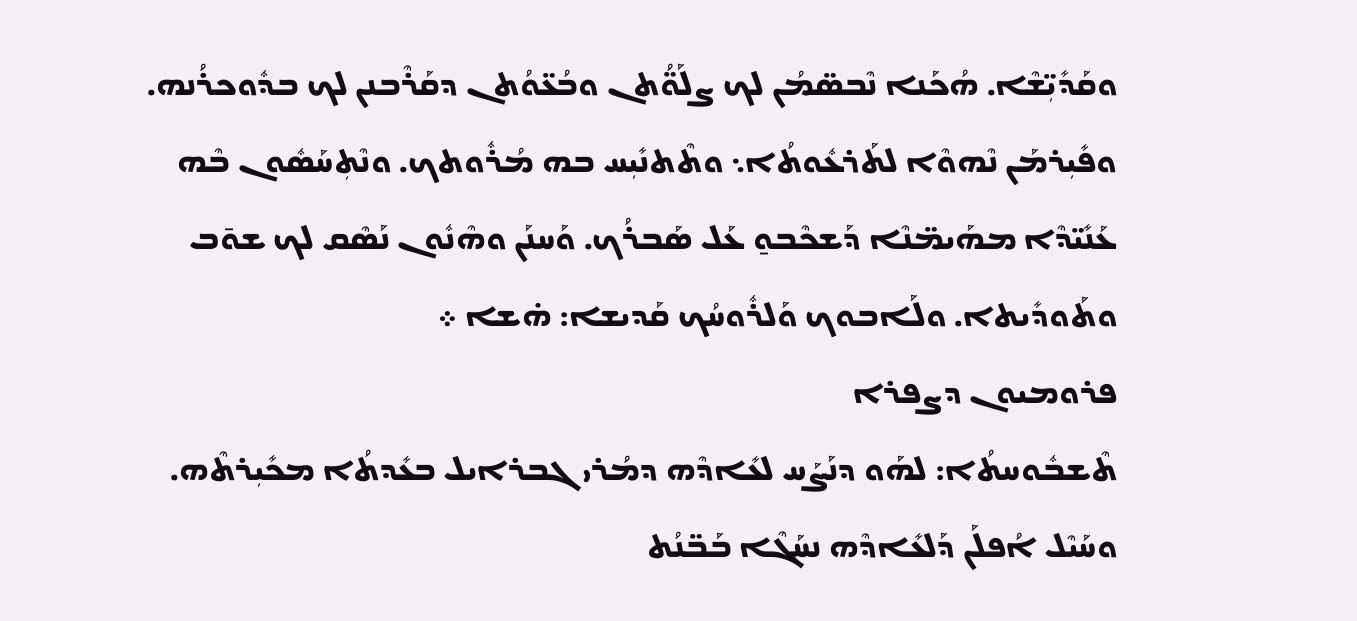ܘܩܰܕܺܝܼ̈ܫܶܐ. ܗܳܟܰܢܐ ܢܶܒܣ̈ܡܳܢ ܠܟ ܨܠܰܘ̈ܳܬܢ ܘܒܳܥ̈ܘܳܬܢ ܕܩܰܪܶܒܢܢ ܠܟ ܒܕܽܘܟܪܳܢܗ. ܘܦܺܝܼܪܡܰܢ ܢܶܗܘܶܐ ܠܬܰܪܥܽܘܬܳܐ܆ ܘܬܶܬܢܺܝܼܚ ܒܗ ܡܳܪܽܘܬܟ. ܘܢܶܬܼܚܰܣܽܘܢ ܒܶܗ ܥܰܢܺܝ̈ܕܶܐ ܡܗܰܝܡ̈ܢܶܐ ܕܰܫܟܶܒܘ̱ ܥܰܠ ܣܰܒܪܳܟ. ܘܰܚܢܰܢ ܘܗܶܢܽܘܢ ܢܰܣܶܩ ܠܟ ܫܘ̄ܒ ܘܬܰܘܕܺܝܬܐ. ܘܠܰܐܒܘܟ ܘܰܠܪܽܘܚܳܟ ܩܰܕܝܫܐ: ܗ̇ܫܐ ܀
ܦܪܘܡܝܘܢ ܕܨܦܪܐ
ܬܶܫܒܽܘܚܬܳܐ: ܠܗܰܘ ܕܢܰܨܰܚ ܠܥܺܐܕܶܗ ܕܡܳܪܝ ܓܒܪܐܝܠ ܒܥܺܕܬܳܐ ܡܟܺܝܼܪܬܶܗ. ܘܚܰܝܶܠ ܐܳܦܠܰܢ ܕܰܠܥܺܐܕܶܗ ܢܚܰܓܶܐ ܒܰܒ̈ܢܳܬ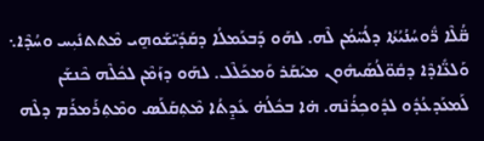ܩ̈ܳܠܶܐ ܪ̈ܽܘܚܳܢܳܝܳܬܳܐ ܕܠܳܚ̈ܡܳܢ ܠܶܗ. ܠܗܰܘ ܕܰܒܥܰܡܠܳܐ ܕܩܰܕܺܝ̈ܫܰܘܗ̱ܝ ܡܶܬܬܢܺܝܼܚ ܘܚܳܕܶܐ܆ ܘܰܠܥ̈ܺܐܕܶܐ ܕܩܽܘ̈ܠܳܣܰܝܗܽܘܢ ܡܝܰܩܰܪ ܘܰܡܟܰܠܶܠ. ܠܗܰܘ ܕܙܰܡܶܢ ܠܟܽܠܶܗ ܟܶܢܫܰܢ ܠܰܡܥܰܕܥܳܕܽܘ ܠܕܽܘܟܼܪܳܢܶܗ. ܗ̇ܐ ܒܟܽܠܳܗ̇ ܥܺܕ̱ܬܳܐ ܡܶܬܼܩܰܠܰܣ ܘܡܶܬܼܪܰܡܪܰܡ ܕܠܶܗ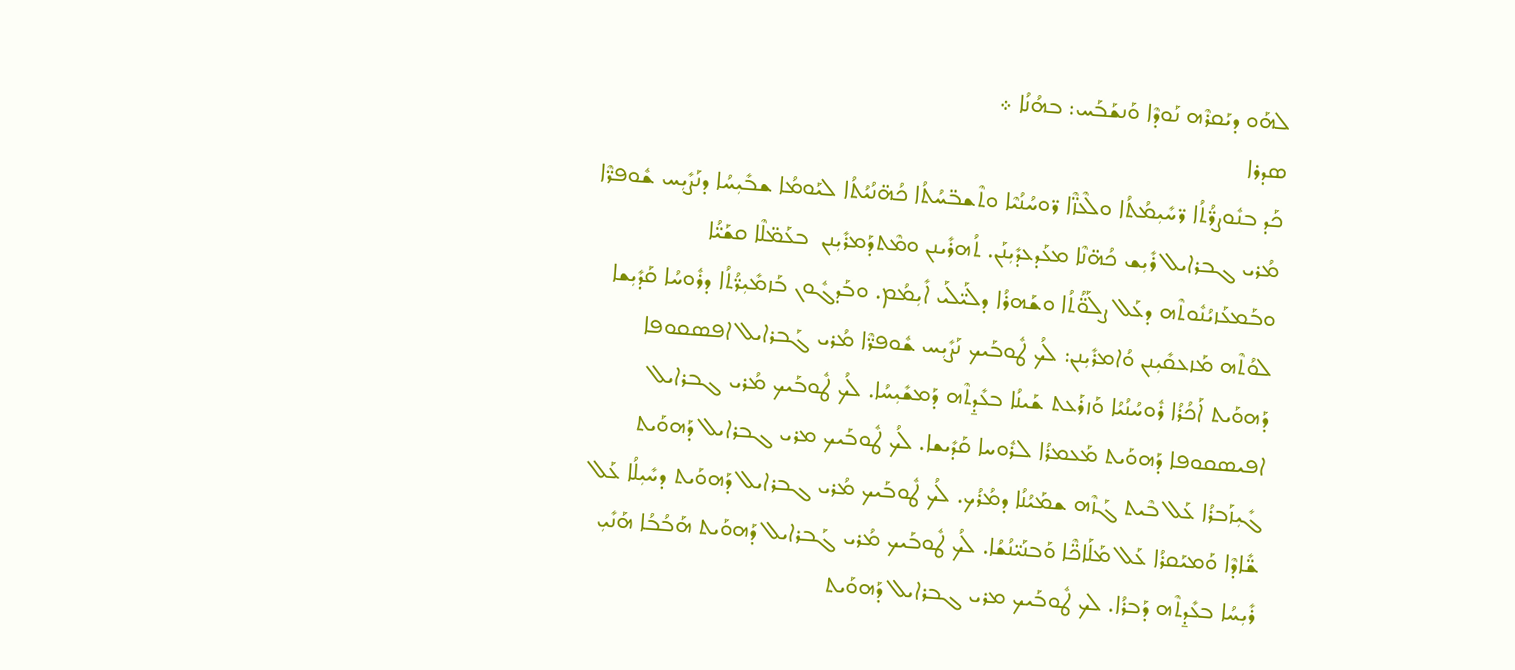ܠܗܰܘ ܕܝܰܩܪܶܗ ܢܰܘܕܶܐ ܘܰܢܫܰܒܰܚ: ܒܗܳܢܳܐ ܀
ܣܕܪܐ
ܟܰܕ ܒܢܽܘܨܪ̈ܳܬܳܐ ܪ̈ܚܺܝܼܡܳܬܳܐ ܘܠܶܥܙ̈ܶܐ ܪ̈ܘܚܳܢܳܝܶܐ ܘܬܶܫܒ̈ܚܳܬܳܐ ܟܳܗ̈ܢܳܝܳܬܳܐ ܠܝܰܘܡܳܐ ܫܒܺܝܼܚܳܐ ܕܢܰܨܺܝܼܚ ܫܽܘܦܪ̈ܶܐ ܡܳܪܝ ܓܒܪܐܝܠ ܪܺܝܼܫ ܟܳܗ̈ܢܶܐ ܡܥܰܕܥܕܺܝܼܢܰܢ. ܬܳܗܪܺܝܢܢ ܘܡܶܬܕܰܡܪܺܝܼܢܢ  ܒܥܰܡ̈ܠܶܐ ܩܫܰܝ̈ܳܐ ܘܒܰܡܥܰܙܝܳܢܽܘܬܶܗ ܕܥܰܠ ܨܠܰܘ̈ܳܬܳܐ ܘܫܰܗܪܳܐ ܕܠܰܝ̈ܠܰܝ ܐܺܝܼܡܳܡ. ܘܒܰܕܓܽܘܢ ܒܰܙܡܺܝܼܪ̈ܳܬܳܐ ܕܪܽܘܚܳܐ ܩܰܕܺܝܼܫܐ ܠܘܳܬܶܗ ܡܰܙܥܩܺܝܼܢܢ ܘܳܐܡܪܺܝܼܢܢ: ܠܳܟ ܛܽܘܒܰܝܟ ܢܰܨܺܝܼܚ ܫܽܘܦܪ̈ܶܐ ܡܳܪܝ ܓܰܒܪܐܝܠ ܐܦܣܩܘܦܐ ܕܰܗܘܰܝܬ ܐܰܟܳܪܳܐ ܪܽܘܚܳܢܳܝܳܐ ܘܰܙܪܰܥܬ ܫܰܝܢܳܐ ܒܥܺܕ̱ܬܶܗ ܕܰܡܫܺܝܼܚܳܐ. ܠܳܟ ܛܽܘܒܰܝܟ ܡܳܪܝ ܓܒܪܐܝܠ ܐܦܝܣܩܘܦܐ ܕܰܗܘܰܝܬ ܡܰܥܡܪܳܐ ܠܪܽܘܚܐ ܩܰܕܺܝܫܐ. ܠܳܟ ܛܽܘܒܰܝܟ ܡܪܝ ܓܒܪܐܝܠ ܕܰܗܘܰܝܬ ܓܺܝܼܙܰܒܪܳܐ ܥܰܠ ܒܶܝܬ ܓܰܙܶܗ ܫܡܰܝܳܢܳܐ ܕܡܳܪܳܟ. ܠܳܟ ܛܽܘܒܰܝܟ ܡܳܪܝ ܓܒܪܐܝܠ ܕܰܗܘܰܝܬ ܕܚܺܝܼܠܳܐ ܥܰܠ ܫ̈ܺܐܕܶܐ ܘܰܡܝܰܩܪܳܐ ܥܰܠ ܡܰܠܰܐܟ̈ܶܐ ܘܰܒܢܰܝ̈ܢܳܫܳܐ. ܠܳܟ ܛܽܘܒܰܝܟ ܡܳܪܝ ܓܰܒܪܐܝܠ ܕܰܗܘܰܝܬ ܗܰܒܳܒܳܐ ܗܰܢܺܝܼ ܪܺܝܼܚܳܐ ܒܥܺܕ̱ܬܶܗ ܕܰܒܪܳܐ. ܠܟ ܛܽܘܒܰܝܟ ܡܪܝ ܓܒܪܐܝܠ ܕܰܗܘܰܝܬ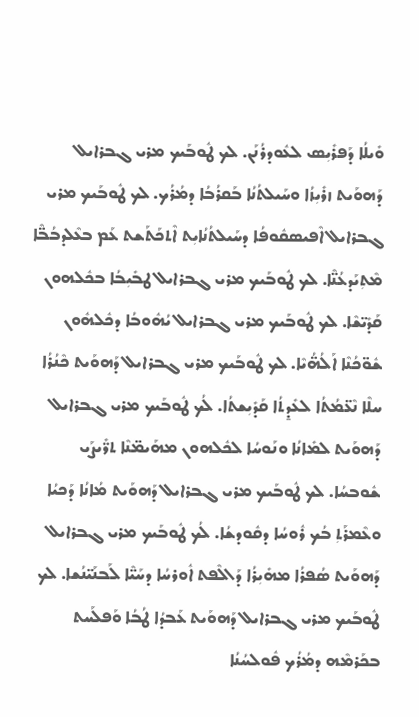ܘܺܝܠܳܐ ܕܰܦܪܺܝܼܣ ܠܥܽܘܕܪܳܢܰܢ. ܠܟ ܛܽܘܒܰܝܟ ܡܪܝ ܓܒܪܐܝܠ ܕܰܗܘܰܝܬ ܙܪܺܝܼܙܳܐ ܘܚܰܝܠܬܳܢܳܐ ܒܰܩܪܳܒܳܐ ܕܡܳܪܳܟ. ܠܟ ܛܽܘܒܰܝܟ ܡܪܝ ܓܒܪܐܝܠ ܐܶܦܝܣܩܽܘܦܳܐ ܕܚܰܝܠܬܳܢܳܐܝܼܬ ܐܶܬܟܰܬܰܫܬ ܥܰܡ ܒܥܶܠܕܒܳܒ̈ܶܐ ܡܶܬܼܝܰܕܥܳܢ̈ܶܐ. ܠܟ ܛܽܘܒܰܝܟ ܡܪܝ ܓܒܪܐܝܠ ܛܒܺܝܼܒܳܐ ܒܟܽܠܗܘܢ ܩܰܕܺܝ̈ܫܶܐ. ܠܟ ܛܽܘܒܰܝܟ ܡܪܝ ܓܒܪܐܝܠ ܝܳܗܽܘܒܳܐ ܕܟܽܠܗܽܘܢ ܫܽܘ̈ܟܳܢܶܐ ܐܰܠܳܗ̈ܳܝܶܐ. ܠܟ ܛܽܘܒܰܝܟ ܡܪܝ ܓܒܪܐܝܠ ܕܰܗܘܰܝܬ ܟܶܢܳܪܳܐ ܚܠܶܐ ܢܶܥ̈ܡܳܬܳܐ ܠܥܺܕ̱ܬܳܐ ܩܰܕܺܝܼܫܬܳܐ. ܠܳܟ ܛܽܘܒܰܝܟ ܡܪܝ ܓܒܪܐܝܠ ܕܰܗܘܰܝܬ ܠܡܺܐܢܳܐ ܘܢܰܘܚܳܐ ܠܟܽܠܗܘܢ ܡܗܰܝܡ̈ܢܶܐ ܬܪ̈ܺܝܨܰܝ ܫܽܘܒܚܳܐ. ܠܟ ܛܽܘܒܰܝܟ ܡܪܝ ܓܒܪܐܝܠ ܕܰܗܘܰܝܬ ܡܳܐܢܳܐ ܕܰܟܝܳܐ ܘܥܶܡܪܰܬܼ ܒܳܟ ܪܽܘܚܳܐ ܕܩܽܘܕܫܳܐ. ܠܳܟ ܛܽܘܒܰܝܟ ܡܪܝ ܓܒܪܐܝܠ ܕܰܗܘܰܝܬ ܣܳܦܪܳܐ ܡܗܺܝܼܪܳܐ ܕܰܐܠܶܦܬ ܐܽܘܪܚܳܐ ܕܚܰܝ̈ܶܐ ܠܰܒܢܰܝ̈ܢܳܫܐ. ܠܟ ܛܽܘܒܰܝܟ ܡܪܝ ܓܒܪܐܝܠ ܕܰܗܘܰܝܬ ܥܰܒܕܳܐ ܛܳܒܳܐ ܘܰܦܠܰܚܬ ܒܟܰܪܡܶܗ ܕܡܳܪܳܟ ܦܽܘܠܚܳܢܳܐ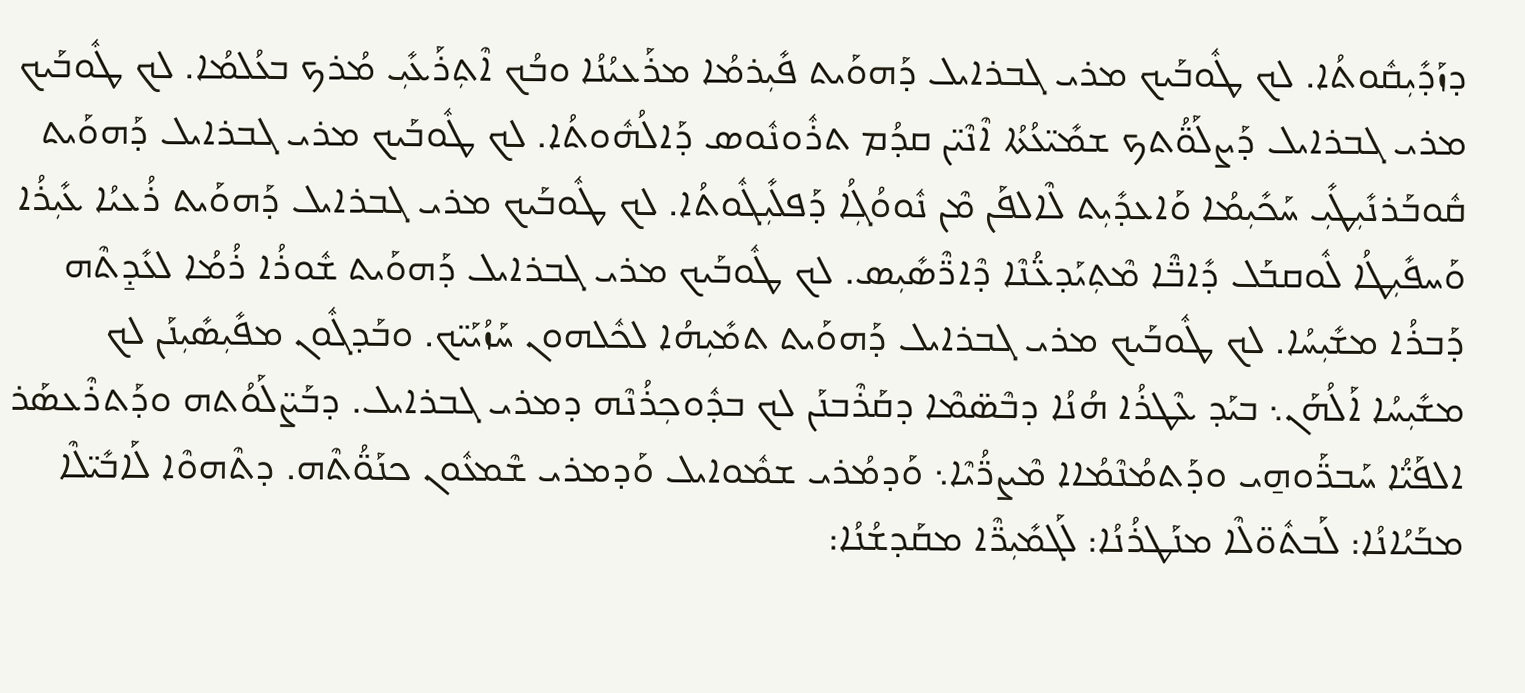ܕܙܰܕܺܝܼܩܽܘܬܳܐ. ܠܟ ܛܽܘܒܰܝܟ ܡܪܝ ܓܒܪܐܝܠ ܕܰܗܘܰܝܬ ܦܺܝܼܪܡܳܐ ܡܪܰܥܝܳܢܳܐ ܘܒܳܟ ܐܶܬܼܪܰܥܺܝܼ ܡܳܪܟ ܒܥܳܠܡܳܐ. ܠܟ ܛܽܘܒܰܝܟ ܡܪܝ ܓܒܪܐܝܠ ܕܰܨܠܰܘ̈ܳܬܟ ܫܡܺܝ̈ܥܳܬܳܐ ܐܶܢܶܝ̈ܢ ܩܕܳܡ ܬܪܽܘܢܽܘܣ ܕܰܐܠܳܗܽܘܬܳܐ. ܠܟ ܛܽܘܒܰܝܟ ܡܪܝ ܓܒܪܐܝܠ ܕܰܗܘܰܝܬ ܩܽܘܒܰܪܢܺܝܼܛܺܝܼ ܚܰܟܺܝܼܡܳܐ ܘܰܐܥܕܺܝܼܬ ܠܶܐܠܦܰܢ ܡܶܢ ܢܽܘܘܳܓܼܳܐ ܕܰܦܠܺܝܼܓܽܘܬܳܐ. ܠܟ ܛܽܘܒܰܝܟ ܡܪܝ ܓܒܪܐܝܠ ܕܰܗܘܰܝܬ ܪܳܥܝܳܐ ܥܺܝܼܪܳܐ ܘܰܚܦܺܝܼܛܳܐ ܠܽܘܩܒܰܠ ܕܺܐܒ̈ܶܐ ܡܶܬܼܝܰܕܥ̈ܳܢܶܐ ܕܶܐܪ̈ܶܣܺܝܼܣ. ܠܟ ܛܽܘܒܰܝܟ ܡܪܝ ܓܒܪܐܝܠ ܕܰܗܘܰܝܬ ܫܽܘܪܳܐ ܪܳܡܳܐ ܠܥܺܕ̱ܬܶܗ ܕܰܒܪܳܐ ܡܫܺܝܼܚܳܐ. ܠܟ ܛܽܘܒܰܝܟ ܡܪܝ ܓܒܪܐܝܠ ܕܰܗܘܰܝܬ ܬܡܺܝܼܗܳܐ ܠܟܽܠܗܘܢ ܚܰܙܳܝܰܝ̈ܟ. ܘܒܰܕܓܽܘܢ ܡܦܺܝܼܣܺܝܼܢܰܢ ܠܟ ܡܫܺܝܼܚܳܐ ܐܰܠܳܗܰܢ܆ ܒܝܰܕ ܥܶܛܪܳܐ ܗܳܢܳܐ ܕܒܶܣ̈ܡܶܐ ܕܩܰܪܶܒܢܰܢ ܠܟ ܒܕܽܘܟܼܪܳܢܶܗ ܕܡܪܝ ܓܒܪܐܝܠ. ܕܒܰܨ̈ܠܰܘܳܬܗ ܘܕܰܬܪܶܥܣܰܪ ܐܠܦܰܝ̈ܳܐ ܚܰܒܪ̈ܰܘܗ̱ܝ ܘܕܰܬܡܳܢܶܡܳܐܐ ܡܶܨܪ̈ܳܝܶܐ܆ ܘܰܕܡܳܪܝ ܫܡܽܘܐܝܠ ܘܰܕܡܪܝ ܫܶܡܥܽܘܢ ܟܢܰܘ̈ܳܬܶܗ. ܕܬܶܗܘܶܐ ܠܰܐܒܺܝ̈ܠܶܐ ܡܒܰܝܳܐܢܳܐ: ܠܰܒܬܽܘ̈ܠܶܐ ܡܢܰܛܪܳܢܳܐ: ܠܰܓܡܺܝܼܪ̈ܶܐ ܡܩܰܕܫܳܢܳܐ: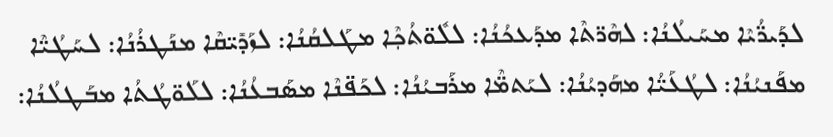ܠܕܰܝܪ̈ܳܝܶܐ ܡܚܰܝܠܳܢܳܐ: ܠܗܶܪ̈ܬܶܐ ܡܕܰܥܟܳܢܳܐ: ܠܠܽܘ̈ܬܳܟܼܶܐ ܡܛܰܠܩܳܢܳܐ: ܠܙܰܕܺܝ̈ܩܶܐ ܡܢܰܛܪܳܢܳܐ: ܠܚܰܛܳܝ̈ܶܐ ܡܦܰܢܝܳܢܳܐ: ܠܛܳܥܰܝ̈ܳܐ ܡܗܰܕܝܳܢܳܐ: ܠܝܰܬܡ̈ܶܐ ܡܪܰܒܝܳܢܳܐ: ܠܟܰܦ̈ܢܶܐ ܡܣܰܒܥܳܢܳܐ: ܠܠܰܘ̈ܛܳܬܳܐ ܡܒܰܛܠܳܢܳܐ: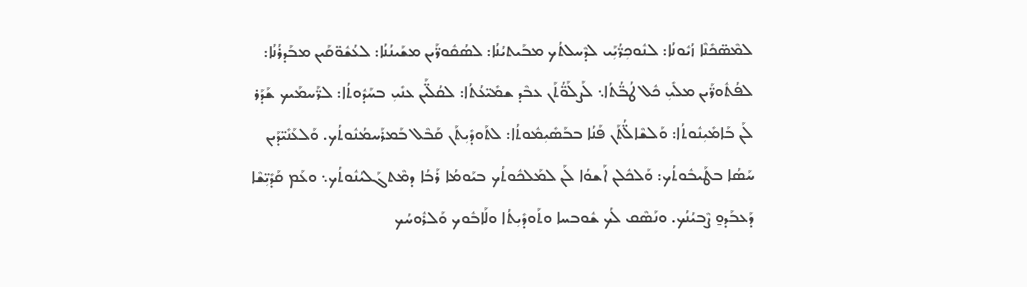ܠܡܶܣ̈ܟܺܢܶܐ ܙܳܝܽܘܢܳܐ: ܠܢܽܘܟܼܪ̈ܳܝܼܰܝ ܠܕܶܚܠܬܳܟ ܡܒܰܝܬܝܳܢܳܐ: ܠܣܳܩܽܘܪ̈ܰܝܢ ܡܫܰܝܢܳܢܳܐ: ܠܥܳܫܽܘ̈ܩܰܝܢ ܡܒܰܕܪܳܢܳܐ: ܠܦܳܬܽܘܪ̈ܰܝܢ ܡܠܺܝܼ ܟܽܠ ܛܳܒ̈ܳܬܳܐ܆ ܠܰܨܠܰܘ̈ܳܬܰܢ ܥܒܶܕ ܫܡܺܝ̈ܥܳܬܳܐ: ܠܩܳܠ̈ܰܝܢ ܥܢܺܝܼ ܒܚܰܕܽܘܬܳܐ: ܠܪ̈ܰܚܡܰܝܟ ܫܰܕܰܪ ܠܰܢ ܒܰܐܡܺܝܼܢܽܘܬܳܐ: ܘܰܠܫܶܐܠ̈ܳܬܰܢ ܦܰܢܳܐ ܒܒܰܣܺܝܼܡܽܘܬܳܐ: ܠܬܰܘܕܺܝܼܬܰܢ ܩܰܒܶܠ ܒܰܡܪܰܚܡܳܢܽܘܬܳܟ. ܘܰܠܥܰܢܺܝ̈ܕܰܝܢ ܚܰܣܳܐ ܒܛܰܝܒܽܘܬܳܟ: ܘܰܠܟܽܠܢ ܐܰܫܘܳܐ ܠܰܢ ܠܡܰܠܟܽܘܬܳܟ ܒܝܰܘܡܳܐ ܪܰܒܳܐ ܕܡܶܬܓܰܠܝܳܢܽܘܬܳܟ܆ ܘܥܰܡ ܩܰܕܺܝܼ̈ܫܶܐ ܕܰܥܒܰܕܘ̱ ܨܶܒܝܳܢܳܟ. ܘܢܰܣܶܩ ܠܳܟ ܫܽܘܒܚܐ ܘܬܰܘܕܺܝܼܬܳܐ ܘܠܰܐܒܽܘܟ ܘܰܠܪܽܘܚܳܟ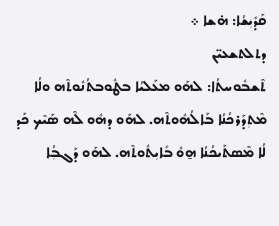ܩܰܕܺܝܼܫܳܐ: ܗ̇ܫܐ ܀
ܕܬܠܬܫܥܝ̈ܢ
ܬܶܫܒܽܘܚܬܳܐ: ܠܗܰܘ ܡܥܰܠܝܳܐ ܒܛܽܘܒܬܳܢܽܘܬܶܗ ܘܠܳܐ ܡܶܬܼܕܰܪܟܳܢܳܐ ܒܰܐܠܳܗܽܘܬܶܗ. ܠܗܰܘ ܕܗܽܘ ܠܶܗ ܣܰܝܶܟ ܟܰܕ ܠܳܐ ܡܶܣܬܰܝܟܳܢܳܐ ܗ̱ܘܽ ܒܺܐܝܼܬܽܘܬܶܗ. ܠܗܰܘ ܕܰܓܒܼܳܐ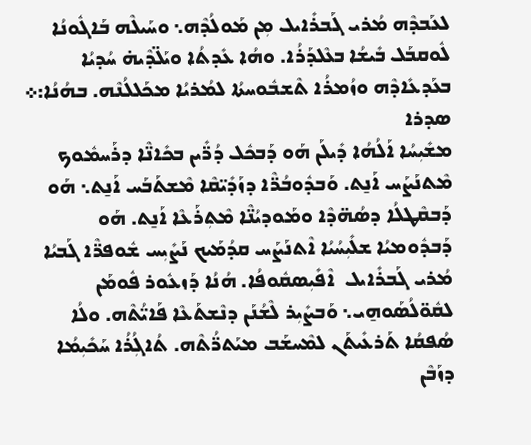ܠܥܰܒܕܶܗ ܡܳܪܝ ܓܰܒܪܺܐܝܠ ܡܼܢ ܡܰܘܠܳܕܶܗ܆ ܘܚܰܝܠܶܗ ܒܰܐܓܽܘܢܳܐ ܠܽܘܩܒܰܠ ܒܺܝܫܳܐ ܒܥܶܠܕܰܪܳܐ. ܘܗܳܐ ܥܺܕܬܳܐ ܘܝܰܠ̈ܕܶܝܗ̇ ܚܳܕܝܳܐ ܒܥܰܕܥܺܐܕܶܗ ܘܙܳܡܪܳܐ ܬܶܫܒܽܘܚܬܳܐ ܠܡܳܪܝܳܐ ܡܟܰܠܠܳܢܶܗ. ܒܗܳܢܳܐ:܀
ܣܕܪܐ
ܡܫܺܝܼܚܳܐ ܐܰܠܳܗܳܐ ܕܺܝܠܰܢ ܗܰܘ ܕܰܒܟܽܠ ܕܳܪ̈ܺܝܢ ܒܟܺܐܢ̈ܶܐ ܕܪܰܚܡܽܘܟ ܡܶܬܢܰܨܰܚ ܐܰܢ̱ܬ. ܘܰܒܕܽܘܒܳܪ̈ܶܐ ܕܙܰܕܺܝ̈ܩܶܐ ܡܶܫܬܰܒܰܚ ܐܰܢ̱ܬ܆ ܗܰܘ ܕܰܒܩܶܛܠܳܐ ܕܣܳܗ̈ܕܶܐ ܘܡܰܘܕܝܳܢ̈ܶܐ ܡܶܬܼܪܰܥܶܐ ܐܰܢ̱ܬ. ܗܰܘ ܕܰܒܕܽܘܡܝܳܐ ܫܠܺܝܼܚܳܝܳܐ ܐܶܬܢܰܨܰܚ ܩܕܳܡܰܝܟ ܢܰܨܺܝܼܚ ܫܽܘܦܪ̈ܶܐ ܓܰܒܝܳܐ ܡܳܪܝ ܓܰܒܪܺܐܝܠ  ܐܶܦܺܝܼܣܩܽܘܦܳܐ. ܗܳܢܳܐ ܕܰܙܥܽܘܪ ܦܽܘܡܰܢ ܠܩܽܘ̈ܠܳܣܰܘܗ̱ܝ܆ ܘܰܒܨܺܝܼܪ ܠܶܫܳܢܰܢ ܕܢܶܫܬܰܥܶܐ ܦܰܐܝ̈ܳܬܶܗ. ܘܠܳܐ ܣܳܦܩܳܐ ܬܰܪܥܺܝܬܰܢ ܠܡܶܚܫܰܒ ܡܝܰܬܪ̈ܳܬܶܗ. ܬܳܐܓܼܳܪܳܐ ܚܰܟܺܝܼܡܳܐ ܕܙܰܒܶܢ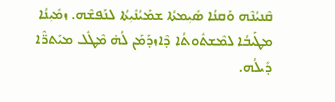ܩܶܢܝܳܢܶܗ ܘܰܩܢܳܐ ܣܺܝܼܡܬܳܐ ܫܡܰܝܳܢܺܝܼܬܳܐ ܠܢܰܦܫܶܗ. ܙܡܺܝܼܢܳܐ ܡܛܰܝܒܳܐ ܠܡܶܫܬܽܘܬܳܐ ܕܶܐܙܕܰܡܰܢ ܠܳܗ̇ ܡܶܛܽܠ ܡܝܰܬܪ̈ܶܐ ܕܺܝܠܳܗ.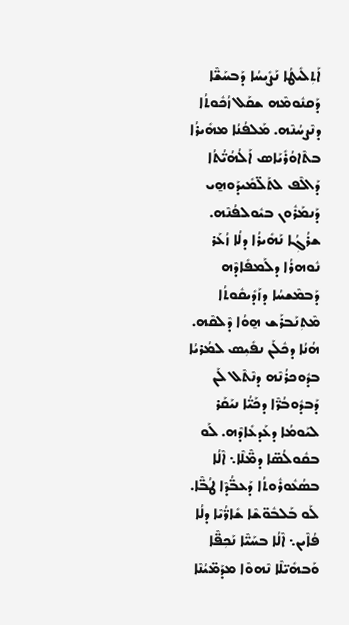ܐܰܬܼܠܺܝܛܳܐ ܢܰܨܺܝܼܚܳܐ ܕܰܒܚܰܫ̈ܶܐ ܕܰܩܢܽܘܡܶܗ ܫܩܰܠ ܙܳܟܽܘܬܳܐ ܕܢܶܨܚܳܢܶܗ. ܡܰܠܦܳܢܳܐ ܡܗܺܝܪܳܐ ܒܬܶܐܘܳܪܺܝܰܐܣ ܐܰܠܳܗܳܝ̈ܳܬܳܐ ܕܰܐܠܶܦ ܠܬܰܠ̈ܡܺܝܕܰܘܗ̱ܝ ܕܰܢܡܰܪܽܘܢ ܒܝܽܘܠܦܳܢܶܗ. ܫܪܳܓܼܳܐ ܢܰܗܺܝܪܳܐ ܕܠܳܐ ܙܳܥܰܪ ܢܽܘܗܪܳܐ ܕܠܰܡܦܺܐܕܶܗ ܕܰܒܡܶܫܚܳܐ ܕܙܰܕܺܝܩܽܘܬܳܐ ܡܶܬܼܢܰܒܪܰܫ ܗ̱ܘܳܐ ܕܶܠܩܶܗ. ܗܳܢܳܐ ܕܟܽܠܰܢ ܢܦܺܝܼܣ ܠܡܳܪܝܳܐ ܒܕܽܘܟܪܳܢܶܗ ܕܢܶܬܶܠ ܠܰܢ ܕܰܒܕܽܘܒܳܪ̈ܶܐ ܕܟܰܝ̈ܳܐ ܢܝܰܩܰܪ ܠܝܰܘܡܳܐ ܕܥܰܕܥܺܐܕܶܗ. ܠܰܘ ܒܩܽܘܠܳܣ̈ܐ ܕܡ̈ܶܠܶܐ܆ ܐܶܠܳܐ ܒܣܳܥܽܘܪܽܘܬܳܐ ܕܰܥܒ̈ܳܕܶܐ ܛܳܒ̈ܶܐ. ܠܰܘ ܒܰܠܒܽܘ̈ܫܶܐ ܫܺܐܪ̈ܳܝܶܐ ܕܠܳܐ ܦܳܐܶܝܢ܆ ܐܶܠܳܐ ܒܚܰܝ̈ܶܐ ܢܰܟܼܦ̈ܶܐ ܘܰܒܗܺܝ̈ܠܶܐ ܢܶܗܘܶܐ ܡܕܰܡ̈ܝܳܢܶܐ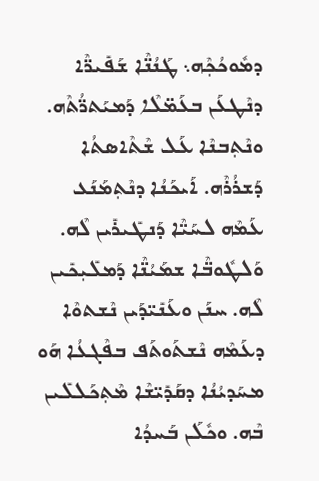ܕܡܽܘܟܳܟܼܶܗ܆ ܛܰܢܳܢ̈ܶܐ ܫܰܦܺܝܪ̈ܶܐ ܕܢܶܛܥܰܢ ܒܥܰܡ̈ܠܶܐ ܕܰܡܝܰܬܪ̈ܳܬܶܗ. ܘܢܶܬܼܒܢܶܐ ܥܰܠ ܫܶܬܶܐܣܬܳܐ ܕܰܫܪܳܪܶܗ. ܐܰܝܟܰܢܳܐ ܕܢܶܬܼܡܰܢܰܥ ܥܰܡܶܗ ܠܚܰܝ̈ܶܐ ܕܰܢܛܺܝܪܺܝܢ ܠܶܗ. ܘܰܠܛܽܘܒ̈ܶܐ ܫܡܰܝܳܢ̈ܶܐ ܕܰܡܠܺܝܼܟܺܝܢ ܠܶܗ. ܚܢܰܢ ܘܥܰܢܺܝ̈ܕܰܝܢ ܢܶܫܬܘܶܐ ܕܥܰܡܶܗ ܢܶܫܬܰܘܬܰܦ ܒܦܶܓܥܳܐ ܗܰܘ ܡܚܰܕܝܳܢܳܐ ܕܩܰܕܺܝ̈ܫܶܐ ܡܶܬܼܟܰܠܠܺܝܢ ܒܶܗ. ܘܟܽܠܰܢ ܒܰܚܕܳܐ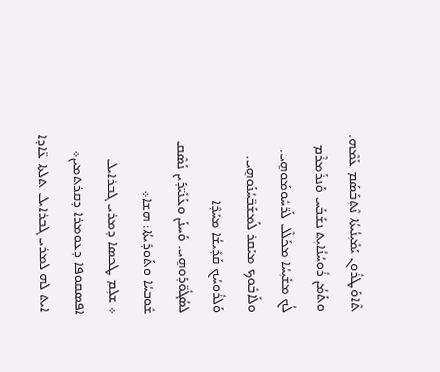ܬܶܐܘܰܛܪܽܘܢ ܝܰܡܺܝܼܢܳܝܬܳܐ ܢܶܬܼܒܰܣܰܡ ܥܰܡܶܗ. ܘܬܰܡܳܢ ܪܽܘܚܳܢܳܐܝܼܬ ܢܫܰܒܰܚ ܘܰܢܪܰܡܪܶܡ ܠܳܟ ܡܫܺܝܼܚܳܐ ܡܟܰܠܶܠ ܠܰܪ̈ܚܽܘܡܰܘܗ̱ܝ. ܘܠܰܐܒܽܘܟ ܡܝܰܩܪ ܠܰܡܫܰܒ̈ܚܳܢܰܘܗ̱ܝ. ܘܰܠܪܽܘܚܳܟ ܩܰܕܺܝܫܳܐ ܡܚܰܕܶܐ ܠܣܳܓܽܘ̈ܕܰܘܗ̱ܝ. ܘܰܚܢܰܢ ܘܥܰܢܺܝ̈ܕܰܝܢ ܢܰܣܶܩ ܫܽܘܒܚܳܐ ܘܬܰܘܕܺܝܬܳܐ: ܗܫܐ܀
܀ ܫܠܼܡ ܛܟܣܐ ܕܡܪܝ ܓܒܪܐܝܠ ܐܦܣܩܘܦܐ ܕܥܘܡܪܐ ܕܩܪܬܡܝܢ܀
 ܐܝܬ ܠܗ ܠܡܪܝ ܓܒܪܐܝܠ ܬܠܬܐ ܥ̈ܐܕܐ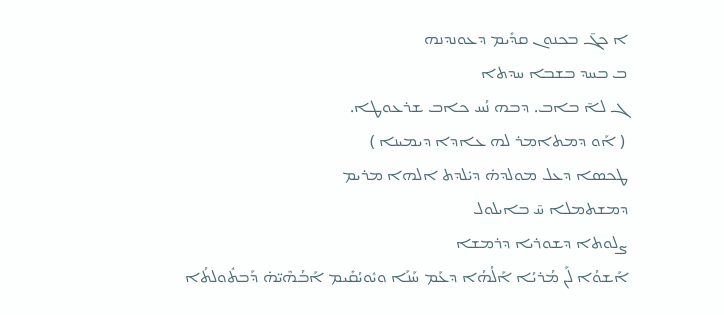ܐ ܟܓ̄ ܒܟܢܘܢ ܩܕܺܝܡ ܕܥܘܢܕܢܗ
ܒ ܒܚܕ ܒܫܒܐ ܚܕܬܐ
ܓ ܠܐ̄ ܒܐܒ. ܕܒܗ ܢܳܚ ܟܐܒ ܫܪܥܘܛܐ.
 ( ܐܰܘ ܕܡܬܐܡܪ ܠܗ ܥܐܕܐ ܕܝܡܝܢܐ )
ܛܟܣܐ ܕܥܠ ܡܘܠܕܗ̇ ܕܝ̇ܠܕܬ ܐܠܗܐ ܡܪܝܡ
ܕܡܫܬܡܠܐ ܚ̄ ܒܐܝܠܘܠ
ܨܠܘܬܐ ܕܫܘܪܝܐ ܕܪܡܫܐ
ܐܰܫܘܳܐ ܠܰܢ ܡܳܪܝܳܐ ܐܰܠܳܗܳܐ ܕܥܰܡ ܚܰܢܰܐ ܘܝܽܘܝܳܩܺܝܡ ܐܰܒܳܗܶܝ̈ܗ̇ ܕܰܒܬܽܘܠܬܳܐ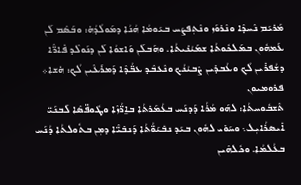ܡܰܪܝܰܡ ܢܶܚܕܶܐ ܘܢܶܪܘܰܙ ܘܢܶܬܼܦܨܰܚ ܒܝܰܘܡܳܐ ܗܳܢܳܐ ܕܡܰܘܠܳܕܳܗ̇: ܘܒܰܣܶܡ ܠܰܢ ܥܰܡܗܽܘܢ ܒܡܰܠܟܽܘܬܳܐ ܫܡܰܝܳܢܺܝܬܳܐ. ܘܗܰܒܠܰܢ ܘܰܐܫܘܳܐ ܠܰܢ ܕܢܰܘܠܶܕ ܦܺܐܪ̈ܶܐ ܕܫܳܦܪܺܝܢ ܠܳܟ ܘܥܳܒܕܺܝܢ ܨܶܒܝܳܢܳܟ ܘܢܶܥܒܶܕ ܥܒ̈ܳܕܶܐ ܕܰܡܪܰܥܶܝܢ ܠܳܟ: ܗ̇ܫܐ܀
ܦܪܘܡܝܘܢ
ܬܶܫܒܽܘܚܬܳܐ: ܠܗܰܘ ܡܳܪܳܐ ܕܰܕܢܰܚ ܒܥܳܡܰܪܬܳܐ ܒܐ̱ܪ̈ܳܙܶܐ ܘܛܽܘܦ̈ܣܶܐ ܠܰܒܢܰܝ̈ ܐܺܝܣܪܳܐܝܼܠ܆ ܘܚܰܘܺܝ ܠܗܽܘܢ ܒܝܰܕ ܢܒܺܝܰܘ̈ܳܬܳܐ ܕܰܢܒܺܝ̈ܶܐ ܕܡܼܢ ܒܬܽܘܠܬܳܐ ܕܳܢܰܚ ܒܥܳܠܡܳܐ. ܘܟܽܠܗܶܝܢ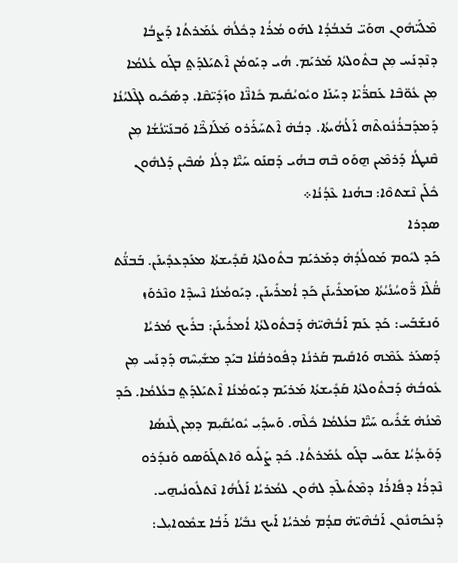ܡܶܠܰܝ̈ܗܽܘܢ ܗܘܰܝ̈ ܒܰܥܒܳܕܳܐ ܠܗܰܘ ܡܳܪܳܐ ܕܟܽܠܳܗ̇ ܥܳܡܰܪܬܳܐ ܕܰܨܒܳܐ ܕܢܶܕܢܰܚ ܡܼܢ ܒܬܽܘܠܬܳܐ ܡܰܪܝܰܡ. ܗܳܝ ܕܝܰܘܡܳܢ ܐܶܬܝܰܠܕܰܬ݀ ܒܓܰܘ ܥܳܠܡܳܐ ܡܼܢ ܥܽܘ̈ܒܶܐ ܥܰܩܪ̈ܳܝܶܐ ܕܚܰܢܰܐ ܘܝܽܘܝܳܩܺܝܡ ܟܺܐܢ̈ܶܐ ܘܙܰܕܺܝ̈ܩܶܐ. ܕܣܰܟܺܝܘ ܠܓܶܠܝܳܢܳܐ ܕܰܡܕܰܒܪܳܢܽܘܬܶܗ ܐܰܠܳܗܳܝܬܳܐ. ܕܒܳܗ̇ ܐܶܬܚܰܪܰܪܘ ܡܰܠܰܐܟ̈ܶܐ ܘܰܒܢܰܝ̈ܢܳܫܳܐ ܡܼܢ ܩܶܢܛܳܐ ܕܰܪܡܶܝܢ ܗ̱ܘܰܘ ܒܶܗ ܒܗܳܝ ܕܰܩܢܰܘ ܚܰܝ̈ܶܐ ܕܠܳܐ ܣܳܒܶܝܢ ܕܰܠܗܽܘܢ ܟܽܠܰܢ ܢܶܫܬܘܶܐ: ܒܗܳܢܐ ܥܶܕܳܢܳܐ܀
ܣܕܪܐ
ܟܰܕ ܠܝܽܘܡ ܡܰܘܠܳܕܳܗ̇ ܕܡܰܪܝܰܡ ܒܬܽܘܠܬܳܐ ܩܰܕܺܝܫܬܳܐ ܡܥܰܕܥܕܺܝܢܰܢ. ܒܰܒܢ̈ܳܬ ܩ̈ܳܠܶܐ ܪ̈ܽܘܚܳܢܳܝܳܬܳܐ ܡܙܰܡܪܺܝܢܰܢ ܟܰܕ ܐܳܡܪܺܝܢܰܢ. ܕܝܰܘܡܳܢܳܐ ܢܶܚܕܶܐ ܘܢܶܪܘܰܙ ܘܰܢܫܰܒܰܚ: ܟܰܕ ܥܰܡ ܐܰܒܳܗܶܝ̈ܗ̇ ܕܰܒܬܽܘܠܬܳܐ ܐܳܡܪܺܝܢܰܢ: ܒܪܺܝܟ ܡܳܪܝܳܐ ܕܰܣܥܰܪ ܥܰܡܶܗ ܘܰܐܩܺܝܡ ܩܰܪܢܳܐ ܕܦܽܘܪܩܳܢܳܐ ܒܝܰܕ ܡܫܺܝܼܚܶܗ ܕܰܕܢܰܚ ܡܼܢ ܥܽܘܒܳܗ̇ ܕܰܒܬܽܘܠܬܳܐ ܩܰܕܺܝܫܬܳܐ ܡܰܪܝܰܡ ܕܝܰܘܡܳܢܳܐ ܐܶܬܝܰܠܕܰܬ݀ ܒܥܳܠܡܳܐ. ܟܰܕ ܡܶܢܳܗ̇ ܫܰܪܺܝܘ ܚܰܝ̈ܶܐ ܒܥܳܠܡܳܐ ܟܽܠܶܗ. ܘܰܚܕܺܝܼ ܝܽܘܝܳܩܺܝܼܡ ܕܡܼܢ ܓܶܢܣܳܐ ܕܰܘܺܝܕܳܝܳܐ ܫܘܰܚ ܒܓܰܘ ܥܳܡܰܪܬܳܐ. ܟܰܕ ܨܰܠܺܝܘ ܘܶܐܬܓܰܘܰܣܘ ܘܰܢܕܰܪܘ ܢܶܕܪܳܐ ܕܦܺܐܪܳܐ ܕܡܶܬܺܝܠܶܕ ܠܗܽܘܢ ܠܡܳܪܝܳܐ ܐܰܠܳܗܳܐ ܢܶܬܠܽܘܢܳܝܗ̱ܝ. ܕܰܢܟܰܗܢܽܘܢ ܐܰܒܳܗܶܝ̈ܗ̇ ܩܕܳܡ ܡܳܪܝܳܐ ܐܰܝܟ ܢܒܺܝܳܐ ܪܰܒܳܐ ܫܡܽܘܐܝܼܠ: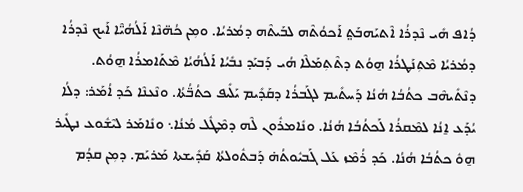ܕܳܐܦ ܗܺܝ ܢܶܕܪܳܐ ܐܶܬܝܰܗܒܰܬ݀ ܐܰܟܘܳܬܶܗ ܠܒܰܝܬܶܗ ܕܡܳܪܝܳܐ. ܘܡܼܢ ܟܳܗ̈ܢܶܐ ܐܰܠܳܗܳܝ̈ܶܐ ܐܰܝܟ ܢܶܕܪܳܐ ܕܡܳܪܝܳܐ ܡܶܬܼܢܰܛܪܳܐ ܗ̱ܘܳܬ ܕܬܶܬܼܡܰܠܶܐ ܗܳܝ ܕܰܒܝܰܕ ܢܒܺܝܳܐ ܐܰܠܳܗܳܝܳܐ ܡܶܬܰܐܡܪܳܐ ܗ̱ܘܳܬ. ܕܢܶܬܺܝܗܶܒ ܟܬܳܒܳܐ ܗܳܢܳܐ ܕܰܚܬܺܝܡ ܠܓܰܒܪܳܐ ܕܩܰܕܺܝܡ ܝܰܠܺܝܦ ܟܬܳܒ̈ܳܬܳܐ. ܘܢܶܥܢܶܐ ܟܰܕ ܐܳܡܰܪ: ܕܠܳܐ ܝܳܕܰܥ ܐ̱ܢܳܐ ܠܡܶܩܪܳܐ ܠܰܟܬܳܒܳܐ ܗܳܢܳܐ. ܘܢܺܐܡܪܽܘܢ ܠܶܗ ܕܡܶܛܽܠ ܡܳܢܳܐ܆ ܘܢܺܐܡܰܪ ܠܝܶܫܽܘܥ ܢܛܺܝܪ ܗ̱ܘܽ ܟܬܳܒܳܐ ܗܳܢܳܐ. ܟܰܕ ܪܳܡܶܙ ܥܰܠ ܓܰܒܝܽܘܬܳܗ̇ ܕܰܒܬܽܘܠܬܳܐ ܩܰܕܺܝܫܬܐ ܡܰܪܝܰܡ. ܕܡܼܢ ܩܕܳܡ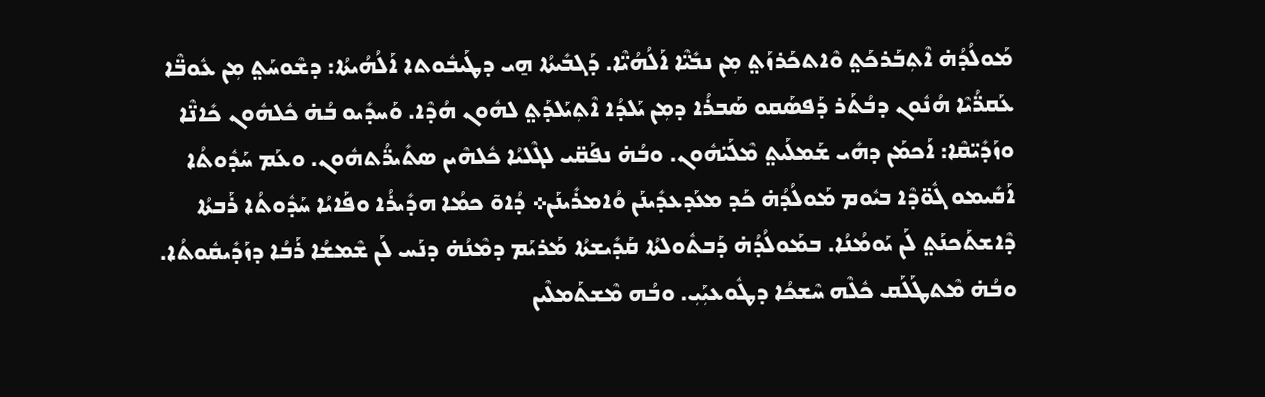ܡܰܘܠܳܕܳܗ̇ ܐܶܬܼܒܰܪܟܰܬ݀ ܘܶܐܬܟܰܪܙܰܬ݀ ܡܼܢ ܢܒܺܝ̈ܶܐ ܐܰܠܳܗܳܝ̈ܶܐ. ܕܰܓܒܺܝܬܳܐ ܗ̱ܝ ܕܛܰܝܒܽܘܬܐ ܐܰܠܳܗܳܝܬܳܐ: ܕܫܶܘܚܰܬ݀ ܡܼܢ ܥܽܘܒ̈ܶܐ ܥܰܩܪ̈ܳܝܶܐ ܗܳܢܽܘܢ ܕܒܳܬܰܪ ܕܰܦܣܰܩܘ ܣܰܒܪܳܐ ܕܡܼܢ ܝܰܠܕܳܐ ܐܶܬܼܝܰܠܕܰܬ݀ ܠܗܽܘܢ ܗܳܕܶܐ. ܘܰܚܕܺܝܘ ܒܳܗ̇ ܟܽܠܗܽܘܢ ܟܺܐܢ̈ܶܐ ܘܙܰܕܺܝ̈ܩܶܐ: ܐܰܟܡܰܢ ܕܗܺܝ ܫܰܡܠܰܝܬ݀ ܡܶܠܰܝ̈ܗܽܘܢ. ܘܒܳܗ̇ ܢܦܰܩ̈ܝ ܠܓܶܠܝܳܐ ܟܽܠܗܶܝܢ ܣܬܺܝܪ̈ܳܬܗܽܘܢ. ܘܥܰܡ ܚܰܕܽܘܬܳܐ ܐܰܩܺܝܡܘ ܓܽܘ̈ܕܶܐ ܒܝܽܘܡ ܡܰܘܠܳܕܳܗ̇ ܟܰܕ ܡܥܰܕܥܕܺܝܢܰܢ ܘܳܐܡܪܺܝܢܰܢ܀ ܕܳܐܘ̃ ܟܡܳܐ ܗܕܺܝܪܳܐ ܘܦܰܐܝܳܐ ܚܰܕܽܘܬܳܐ ܪܰܒܬܳܐ ܕܶܐܫܬܰܟܢܰܬ݀ ܠܰܢ ܝܰܘܡܳܢܳܐ. ܒܡܰܘܠܳܕܳܗ̇ ܕܰܒܬܽܘܠܬܳܐ ܩܰܕܺܝܫܬܳܐ ܡܰܪܝܰܡ ܕܡܶܢܳܗ̇ ܕܢܰܚ ܠܰܢ ܫܶܡܫܳܐ ܪܰܒܳܐ ܕܙܰܕܺܝܩܽܘܬܳܐ. ܘܒܳܗ̇ ܡܶܬܛܰܠܰܩ ܟܽܠܶܗ ܚܶܫܟܳܐ ܕܛܽܘܥܝܼܰܝܼ. ܘܒܳܗ ܡܶܫܬܰܡܠܶܝܢ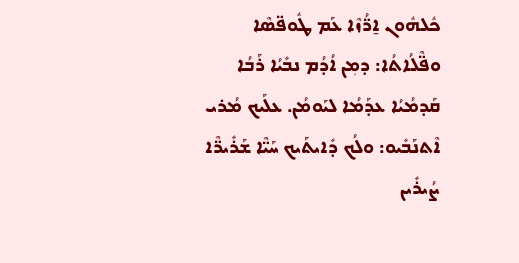ܟܽܠܗܽܘܢ ܐ̱ܪ̈ܳܙܶܐ ܥܰܡ ܛܽܘܦ̈ܣܶܐ ܘܦ̈ܶܠܳܐܬܳܐ: ܕܡܼܢ ܐܳܕܳܡ ܢܒܺܝܳܐ ܪܰܒܳܐ ܩܰܕܡܳܝܳܐ ܥܕܰܡܳܐ ܠܝܰܘܡܳܢ. ܥܠܰܝܟ ܡܳܪܝ ܐܶܬܢܰܒܺܝܘ: ܘܠܳܟ ܕܺܐܝܬܰܝܟ ܚܰܝ̈ܶܐ ܫܰܪܺܝܪ̈ܶܐ ܨܳܝܪܺܝܢ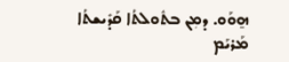ܗ̱ܘܰܘ. ܕܡܼܢ ܒܬܽܘܠܬܳܐ ܩܰܕܺܝܫܬܳܐ ܡܰܪܝܰܡ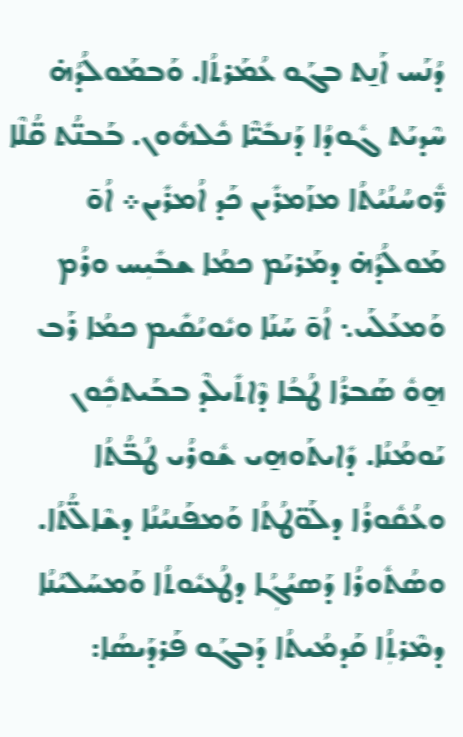ܕܳܢܰܚ ܐܰܢ̱ܬ ܒܓܰܘ ܥܳܡܰܪܬܳܐ. ܘܰܒܡܰܘܠܳܕܳܗ̇ ܚܶܕܝܰܬ ܓܽܘܕܳܐ ܕܰܢܒܺܝ̈ܶܐ ܟܽܠܗܽܘܢ. ܒܰܒܢ̈ܳܬ ܩ̈ܳܠܶܐ ܪ̈ܽܘܚܳܢܳܝܳܬܳܐ ܡܙܰܡܪܺܝܢ ܟܰܕ ܐܳܡܪܺܝܢ܀ ܐܳܘ̃ ܡܰܘܠܳܕܳܗ̇ ܕܡܰܪܝܰܡ ܟܡܳܐ ܫܒܺܝܼܚ ܘܪܳܡ ܘܰܡܥܰܠܰܝ܆ ܐܳܘ̃ ܚܰܢܰܐ ܘܝܽܘܝܳܩܺܝܡ ܟܡܳܐ ܪܰܒ ܗ̱ܘܽ ܣܰܒܪܳܐ ܛܳܒܳܐ ܕܶܐܬܺܝܠܶܕ ܒܒܰܝܬܟܼܽܘܢ ܝܰܘܡܳܢܳܐ. ܕܺܐܝܬܰܘܗ̱ܝ ܫܽܘܪܳܝ ܛܳܒ̈ܳܬܳܐ ܘܥܳܩܽܘܪܳܐ ܕܠܰܘ̈ܛܳܬܳܐ ܘܰܡܦܰܢܝܳܢܳܐ ܕܫܶܐܠ̈ܳܬܳܐ. ܘܣܳܬܽܘܪܳܐ ܕܰܣܝܳܓܼܳܐ ܕܛܳܥܝܽܘܬܳܐ ܘܰܡܚܰܠܝܳܢܳܐ ܕܡܶܪܬܼܳܐ ܩܰܕܡܳܝܬܳܐ ܕܰܒܓܰܘ ܦܰܪܕܰܝܣܳܐ: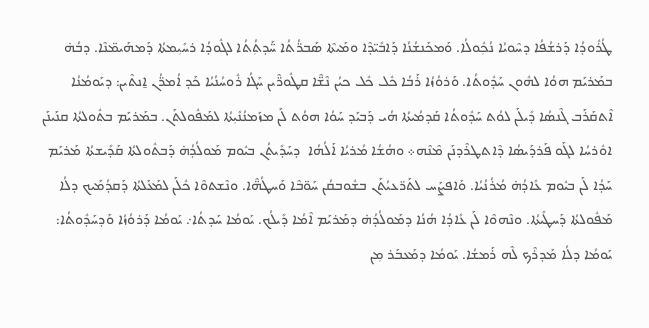ܛܳܪܽܘܕܳܐ ܕܰܪܫܳܦܳܐ ܕܚܶܘܝܳܐ ܢܳܟܼܽܘܠܳܐ. ܘܰܡܟܰܢܫܳܢܳܐ ܕܰܐܒܺܝ̈ܕܶܐ ܘܡܰܝܬܶܐ ܣܰܒܪ̈ܳܬܳܐ ܚ̈ܰܕܬܼܳܬܳܐ ܠܓܽܘܕܳܐ ܪܚܺܝܼܡܬܳܐ ܕܰܡܗܰܝܡ̈ܢܶܐ. ܕܒܳܗ̇ ܒܡܰܪܝܰܡ ܗܘܳܐ ܠܗܽܘܢ ܚܰܕܽܘܬܳܐ. ܘܰܪܘܳܙܳܐ ܪܰܒܳܐ ܟܽܠ ܟܽܠ ܟܝܳܢ ܢܶܫ̈ܶܐ ܩܛܽܘܪ̈ܶܝܢ ܚܰܓܳܐ ܪܽܘܚܳܢܳܝܳܐ ܟܰܕ ܐܳܡܪ̈ܳܢ ܐ̱ܢܬܶܝܢ: ܕܝܰܘܡܳܢܳܐ ܐܶܬܩܰܪܰܒ ܓܶܢܣܳܐ ܕܺܝܠܰܢ ܠܘܳܬ ܚܰܕܽܘܬܳܐ ܩܰܕܡܳܝܬܳܐ ܗܳܝ ܕܰܒܝܰܕ ܚܰܘܳܐ ܗܘܳܬ ܠܰܢ ܡܙܰܡܢܳܢܺܝܼܬܳܐ ܠܡܰܦܽܘܠܬܰܢ. ܒܡܰܪܝܰܡ ܒܬܽܘܠܬܳܐ ܩܢܰܝܢܰܢ ܐܘܽܪܚܳܐ ܠܓܰܘ ܦܰܪܕܰܝܣܳܐ ܕܶܐܬܛܪܶܕܢܰܢ ܡܶܢܶܗ܀ ܘܗܳܫܳܐ ܡܳܪܝܳܐ ܐܰܠܳܗܳܐ  ܕܚܰܕܺܝܬܳܢ ܒܝܽܘܡ ܡܰܘܠܳܕܳܗ̇ ܕܰܒܬܽܘܠܬܳܐ ܩܰܕܺܝܫܬܳܐ ܡܰܪܝܰܡ ܚܰܕܳܐ ܠܰܢ ܒܝܽܘܡ ܥܺܐܕܳܗ̇ ܡܳܪܳܢܳܝܳܐ. ܘܰܐܦܨܰܚ ܠܬܰܪ̈ܥܝܳܬܰܢ ܒܫܽܘܒܩܳܢ ܚܰܘ̈ܒܶܐ ܘܰܚܛܳܗ̈ܶܐ. ܘܢܶܫܬܘܶܐ ܟܽܠܰܢ ܠܡܰܥܰܠܬܳܐ ܕܰܩܕܳܡܰܝܟ ܕܠܳܐ ܡܰܦܽܘܠܬܳܐ ܕܰܚܛܺܝܬܳܐ. ܘܢܶܗܘܶܐ ܠܰܢ ܥܺܐܕܳܐ ܗܳܢܳܐ ܕܡܰܘܠܳܕܳܗ̇ ܕܡܰܪܝܰܡ ܐܶܡܳܐ ܕܺܝܠܳܟ. ܝܰܘܡܳܐ ܚܰܕܬܳܐ܇ ܝܰܘܡܳܐ ܕܰܪܘܳܙܳܐ ܘܰܕܚܰܕܽܘܬܳܐ: ܝܰܘܡܳܐ ܕܠܳܐ ܡܰܕܪܶܟ ܠܶܗ ܪܰܡܫܳܐ. ܝܰܘܡܳܐ ܕܡܰܥܒܰܪ ܡܼܢ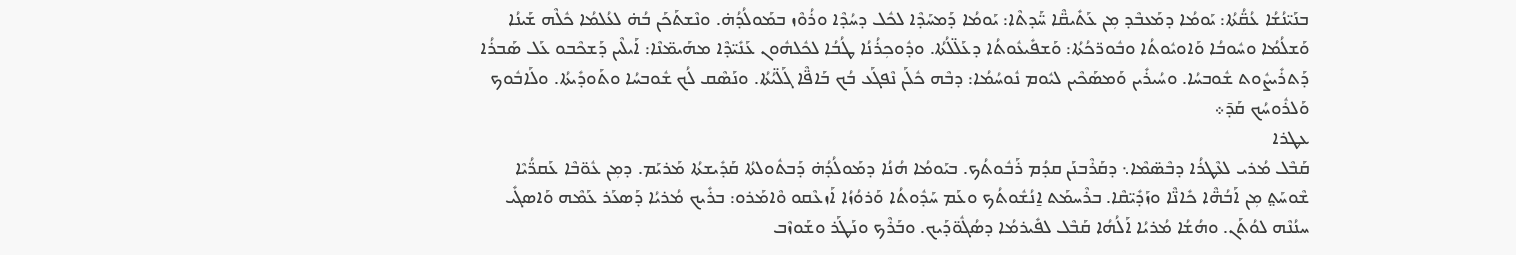ܒܢܰܝ̈ܢܳܫܳܐ ܥܳܩ̈ܳܬܳܐ: ܝܰܘܡܳܐ ܕܡܰܥܒܶܕ ܡܼܢ ܥܰܬܺܝܩ̈ܶܐ ܚ̈ܰܕܬܶܐ: ܝܰܘܡܳܐ ܕܰܡܚܰܕܶܐ ܠܟܽܠ ܕܚܳܕܶܐ ܘܪܳܘܶܙ ܒܡܰܘܠܳܕܳܗ̇. ܘܢܶܫܬܰܟܰܢ ܒܳܗ̇ ܠܥܳܠܡܳܐ ܟܽܠܶܗ ܫܰܝܢܳܐ ܘܰܫܠܳܡܳܐ ܘܚܽܘܒܳܐ ܘܰܐܘܝܽܘܬܳܐ ܘܒܽܘܪ̈ܟܳܬܳܐ: ܘܰܫܦܺܝܥܽܘܬܳܐ ܕܥܰܠ̈ܠܳܬܳܐ. ܘܕܽܘܟܼܪܳܢܳܐ ܛܳܒܳܐ ܠܟܽܠܗܽܘܢ ܥܰܢܺܝ̈ܕܶܐ ܡܗܰܝܡ̈ܢܶܐ: ܐܰܝܠܶܝܢ ܕܰܫܟܶܒܘ ܥܰܠ ܣܰܒܪܳܐ ܕܰܬܪܺܝܨܽܘܬ ܫܽܘܒܚܳܐ. ܘܚܳܝܪܺܝܢ ܘܰܡܣܰܟܶܝܢ ܠܝܽܘܡ ܢܽܘܚܳܡܳܐ: ܕܒܶܗ ܟܽܠܰܢ ܢܶܦܓܰܥ ܒܳܟ ܒܰܐܦ̈ܶܐ ܓܰܠ̈ܝܳܬܳܐ. ܘܢܰܣܶܩ ܠܳܟ ܫܽܘܒܚܳܐ ܘܬܰܘܕܺܝܬܳܐ. ܘܠܰܐܒܽܘܟ ܘܰܠܪܽܘܚܳܟ ܩܰܕ̄܀
ܥܛܪܐ
ܩܰܒܶܠ ܡܳܪܝ ܠܥܶܛܪܳܐ ܕܒܶܣ̈ܡܶܐ܆ ܕܩܰܪܶܒܢܰܢ ܩܕܳܡ ܪܰܒܽܘܬܳܟ. ܒܝܰܘܡܳܐ ܗܳܢܳܐ ܕܡܰܘܠܳܕܳܗ̇ ܕܰܒܬܽܘܠܬܳܐ ܩܰܕܺܝܫܬܳܐ ܡܰܪܝܰܡ. ܕܡܼܢ ܥܽܘ̈ܒܶܐ ܥܰܩܪ̈ܳܝܶܐ ܫܶܘܚܰܬ݀ ܡܼܢ ܐܰܒܳܗ̈ܶܐ ܟܺܐܢ̈ܶܐ ܘܙܰܕܺܝ̈ܩܶܐ. ܒܪܶܚܡܰܬ ܐ̱ܢܳܫܽܘܬܳܟ ܘܥܰܡ ܚܰܕܽܘܬܳܐ ܘܰܪܘܳܙܳܐ ܐܰܙܥܶܩܘ ܘܶܐܡܰܪܘ: ܒܪܺܝܟ ܡܳܪܝܳܐ ܕܰܣܥܰܪ ܥܰܡܶܗ ܘܰܐܣܓܺܝ ܚܢܳܢܶܗ ܠܘܳܬܰܢ. ܘܗܳܫܳܐ ܡܳܪܝܳܐ ܐܰܠܳܗܳܐ ܩܰܒܶܠ ܠܦܺܝܪܡܳܐ ܕܣܳܓܽܘ̈ܕܰܝܟ. ܘܒܰܪܶܟ ܘܢܰܛܰܪ ܘܫܰܘܙܶܒ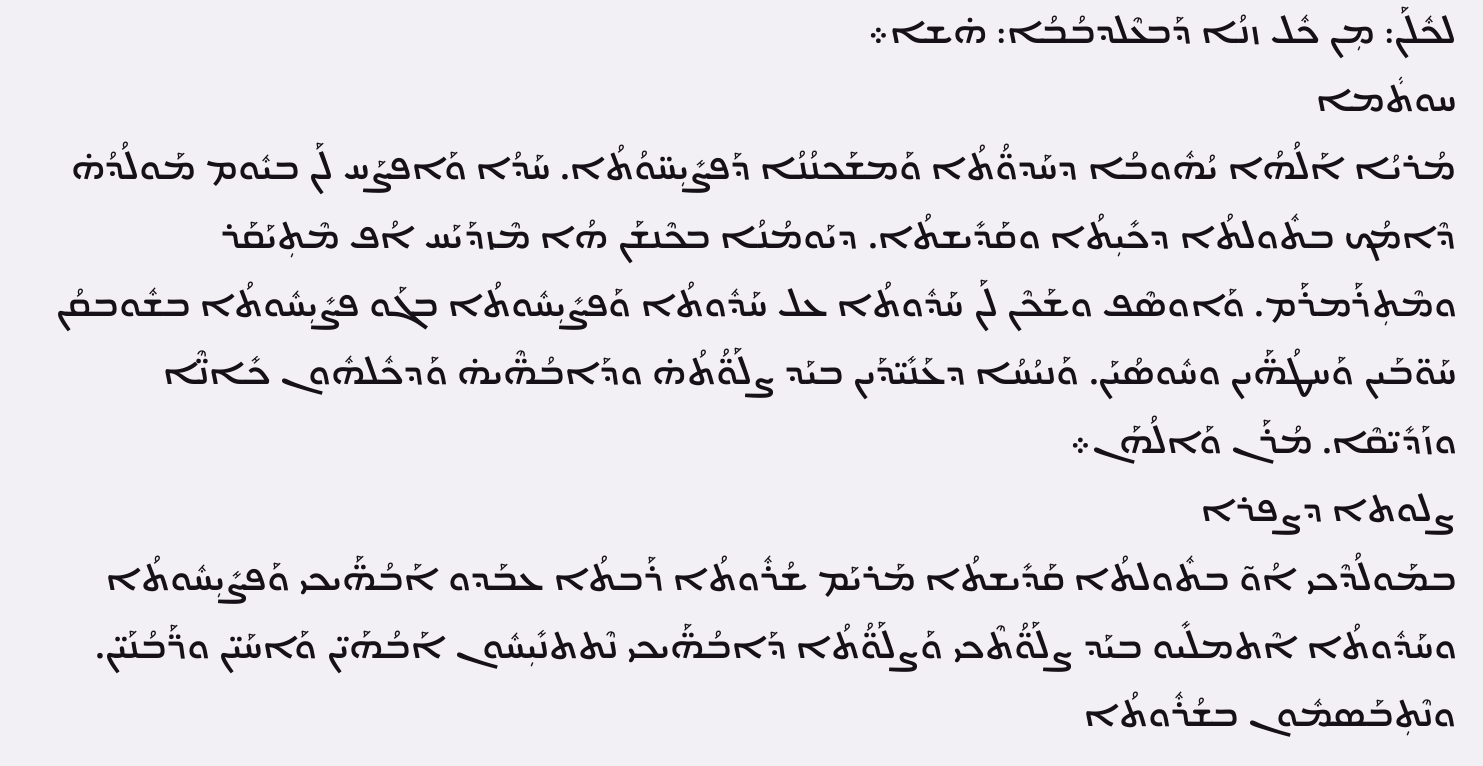ܠܟܽܠܰܢ: ܡܼܢ ܟܽܠ ܙܢܳܐ ܕܰܒܥܶܠܕܒܳܒܳܐ: ܗ̇ܫܐ܀
ܚܘܬܵܡܐ
ܡܳܪܝܳܐ ܐܰܠܳܗܳܐ ܝܳܗܽܘܒܳܐ ܕܚܰܕܘ̈ܳܬܳܐ ܘܰܡܫܰܟܢܳܢܳܐ ܕܰܦܨܺܝܼܚ̈ܘܳܬܳܐ. ܚܰܕܳܐ ܘܰܐܦܨܰܚ ܠܰܢ ܒܝܽܘܡ ܡܰܘܠܳܕܳܗ̇ ܕܶܐܡܳܟ ܒܬܽܘܠܬܳܐ ܕܟܺܝܼܬܳܐ ܘܩܰܕܺܝܫܬܳܐ. ܕܝܰܘܡܳܢܳܐ ܒܟܶܢܫܰܢ ܗܳܐ ܡܶܙܕܰܝܰܚ ܐܳܦ ܡܶܬܼܝܰܩܰܪ ܘܡܶܬܼܪܰܡܪܰܡ. ܘܰܐܘܣܶܦ ܘܫܰܟܶܢ ܠܰܢ ܚܰܕܽܘܬܳܐ ܥܠ ܚܰܕܽܘܬܳܐ ܘܰܦܨܺܝܼܚܽܘܬܳܐ ܒܓܰܘ ܦܨܺܝܼܚܽܘܬܳܐ ܒܫܽܘܒܩܳܢ ܚܰܘ̈ܒܰܝܢ ܘܰܚܛܳܗ̈ܰܝܢ ܘܚܽܘܣܳܝܰܢ. ܘܰܢܝܳܚܳܐ ܕܥܰܢܺܝ̈ܕܰܝܢ ܒܝܰܕ ܨܠܰܘ̈ܳܬܳܗ̇ ܘܕܰܐܒܳܗ̈ܶܝܗ̇ ܘܰܕܟܽܠܗܽܘܢ ܟܺܐܢ̈ܶܐ ܘܙܰܕܺܝ̈ܩܶܐ. ܡܳܪܰܢ ܘܰܐܠܳܗܰܢ܀
ܨܠܘܬܐ ܕܨܦܪܐ
ܒܡܰܘܠܳܕܶܟܝ ܐܳܘ̃ ܒܬܽܘܠܬܳܐ ܩܰܕܺܝܫܬܳܐ ܡܰܪܝܰܡ ܫܳܪܽܘܬܳܐ ܪܰܒܬܳܐ ܥܒܰܕܘ ܐܰܒܳܗ̈ܰܝܟܝ ܘܰܦܨܺܝܼܚܽܘܬܳܐ ܘܚܰܕܽܘܬܳܐ ܐܶܬܡܠܺܝܘ ܒܝܰܕ ܨܠܰܘ̈ܳܬܶܟܝ ܘܰܨܠܰܘ̈ܳܬܳܐ ܕܰܐܒܳܗ̈ܰܝܟܝ ܢܶܬܬܢܺܝܼܚܽܘܢ ܐܰܒܳܗܰܝ̈ܢ ܘܰܐܚܰܝ̈ܢ ܘܪ̈ܰܒܳܢܰܝ̈ܢ. ܘܢܶܬܼܒܰܣܡܽܘܢ ܒܫܳܪܽܘܬܳܐ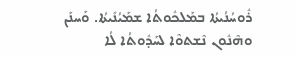ܪܽܘܚܳܢܳܝܬܳܐ ܒܡܰܠܟܽܘܬܳܐ ܫܡܰܝܳܢܺܝܬܳܐ. ܘܰܚܢܰܢ ܘܗܶܢܽܘܢ ܢܶܫܬܘܶܐ ܠܚܰܕܽܘܬܳܐ ܠܳܐ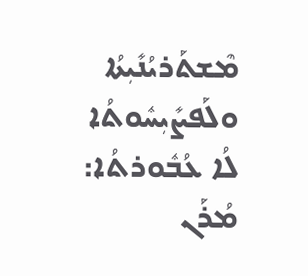ܡܶܫܬܰܪܝܳܢܺܝܼܬܳܐ ܘܠܰܦܨܺܝܼܚܽܘܬܳܐ ܠܳܐ ܥܳܒܽܘܪܬܳܐ: ܡܳܪܰܢ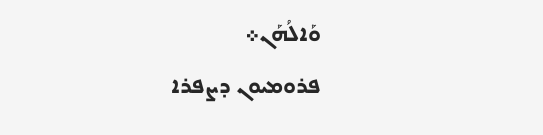ܘܰܐܠܳܗܰܢ܀
ܦܪܘܡܝܘܢ ܕܨܦܪܐ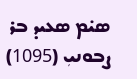ܣܝ̇ܡ ܣܥܝܕ ܒܪ ܨܒܘܢܝܼ (1095)